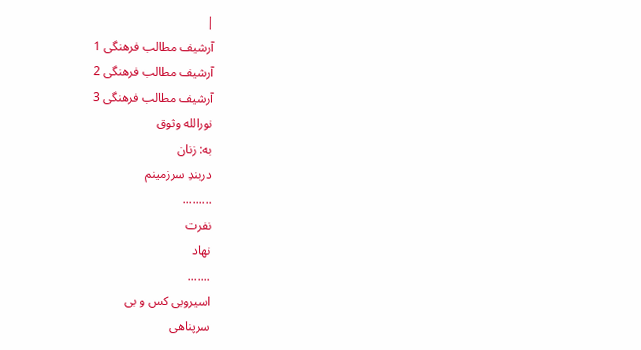|
آرشیف مطالب فرهنگی 1
آرشیف مطالب فرهنگی 2
آرشیف مطالب فرهنگی 3
نورالله وثوق
به: زنان
دربندِ سرزمینم
.........
نفرت
نهاد
.......
اسیروبی کس و بی
سرپناهی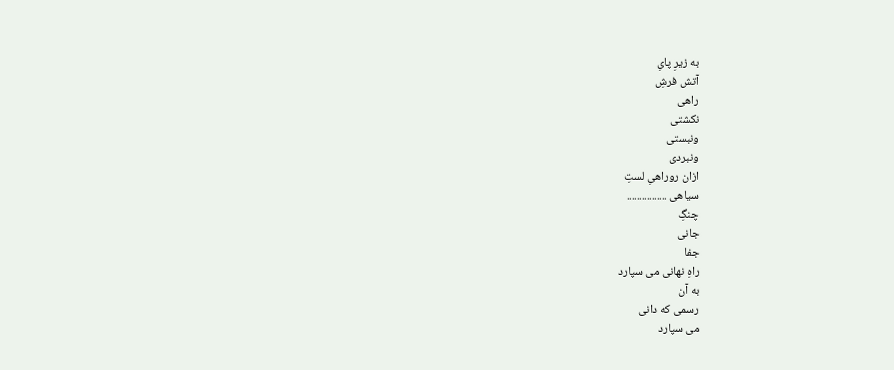به زیرِ پایِ
آتش فرشِ
راهی
نکشتی
ونبستی
ونبردی
ازان روراهیِ لستِ
سیاهی ................
چنگِ
جانی
جفا
راهِ نهانی می سپارد
به آن
رسمی که دانی
می سپارد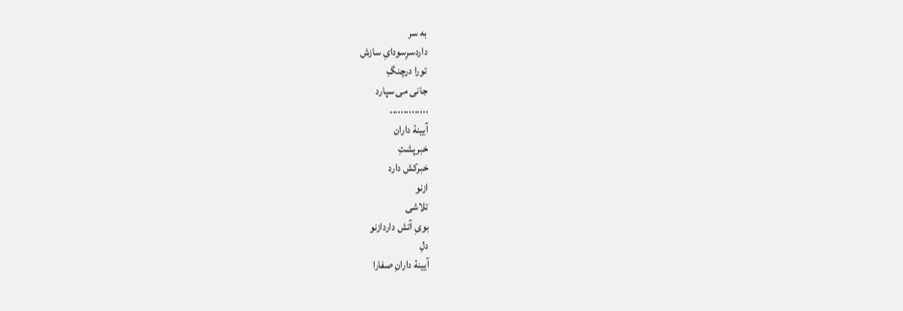به سر
داردسرِسودایِ سازش
تورا درچنگِ
جانی می سپارد
..............
آیینۀ داران
خبرپشتِ
خبرکش دارد
ازنو
تلاشی
بویِ آتش داردازنو
دلِ
آیینۀ دارانِ صفارا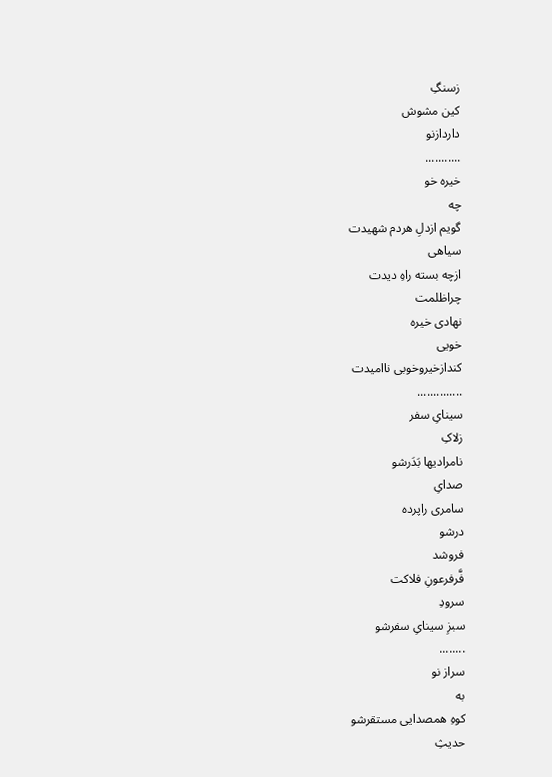زسنگِ
کین مشوش
داردازنو
...........
خیره خو
چه
گویم ازدلِ هردم شهیدت
سیاهی
ازچه بسته راهِ دیدت
چراظلمت
نهادی خیره
خویی
کندازخیروخوبی ناامیدت
..............
سینایِ سفر
زلاکِ
نامرادیها بَدَرشو
صدایِ
سامری راپرده
درشو
فروشد
فَّرفرعونِ فلاکت
سرودِ
سبزِ سینایِ سفرشو
........
سراز نو
به
کوهِ همصدایی مستقرشو
حدیثِ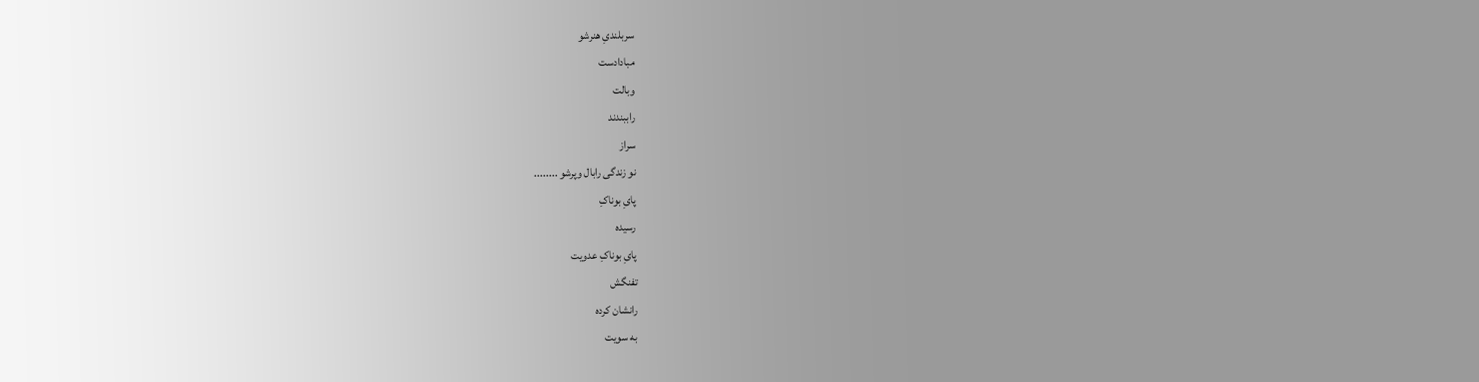سربلندیِ هنرشو
مبادادست
وبالت
راببندند
سراز
نو زندگی رابال وپرشو ........
پایِ بوناکِ
رسیده
پایِ بوناکِ عدویت
تفنگش
رانشان کرده
به سویت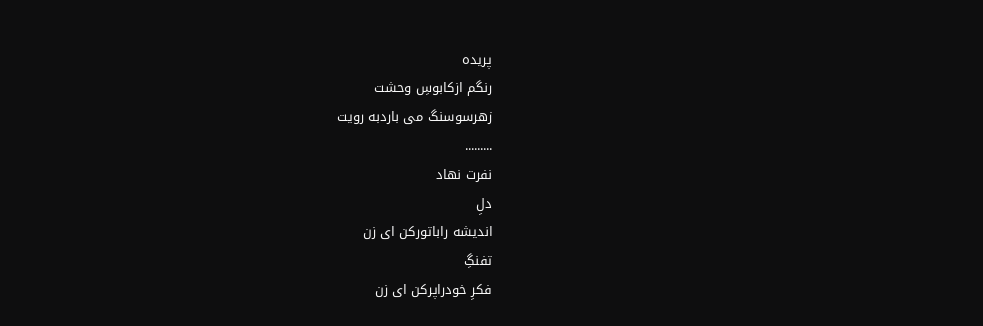پریده
رنگم ازکابوسِ وحشت
زهرسوسنگ می باردبه رویت
.........
نفرت نهاد
دلِ
اندیشه راباتورکن ای زن
تفنگِ
فکرِ خودراپرکن ای زن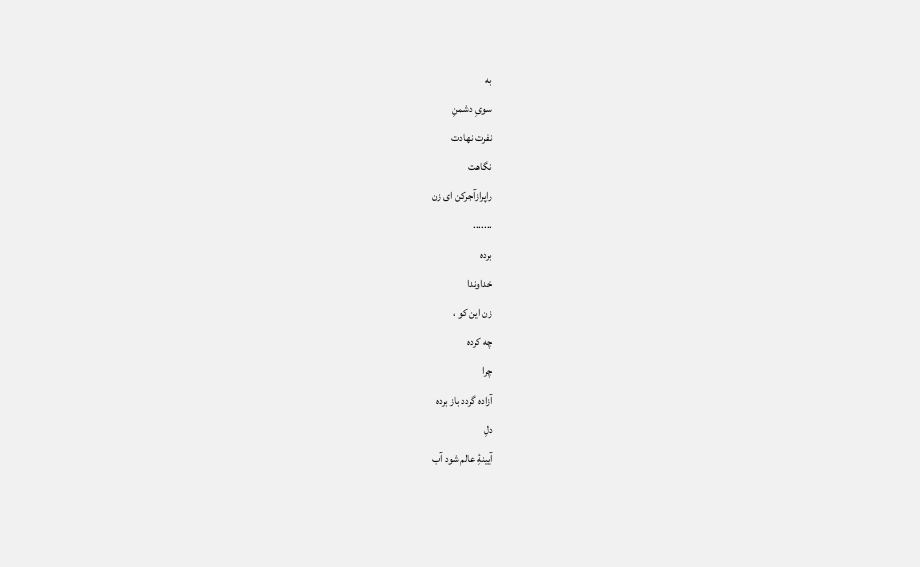به
سویِ دشمنِ
نفرت نهادت
نگاهت
راپرازآجرکن ای زن
.......
برده
خداوندا
زن این کو ،
چه کرده
چرا
آزاده گردد باز برده
دلِ
آیینۀِ عالم شود آب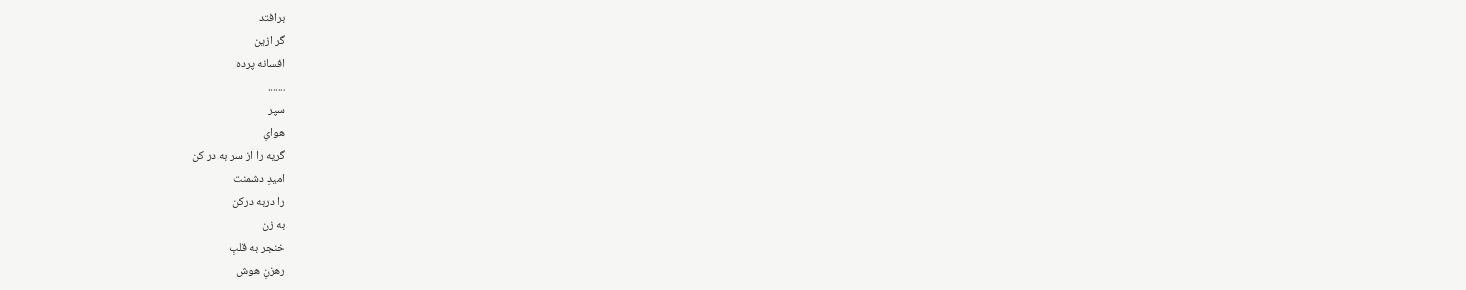برافتد
گر ازین
افسانه پرده
.......
سپر
هوایِ
گریه را از سر به در کن
امیدِ دشمنت
را دربه درکن
به زن
خنجر به قلبِ
رهزنِ هوش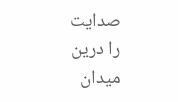صدایت
را درین میدان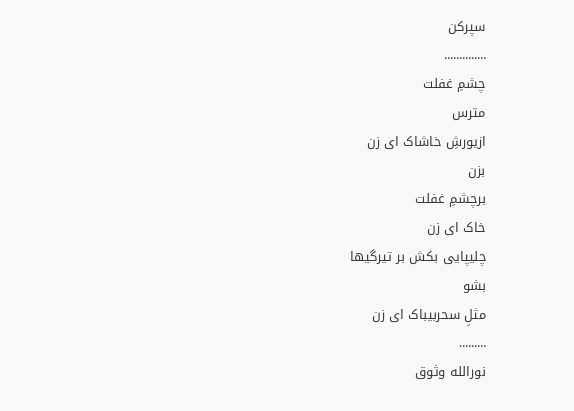سپرکن
..............
چشمِ غفلت
مترس
ازیورشِ خاشاک ای زن
بزن
برچشمِ غفلت
خاک ای زن
چلیپایی بکش بر تیرگیها
بشو
مثلِ سحربیباک ای زن
.........
نورالله وثوق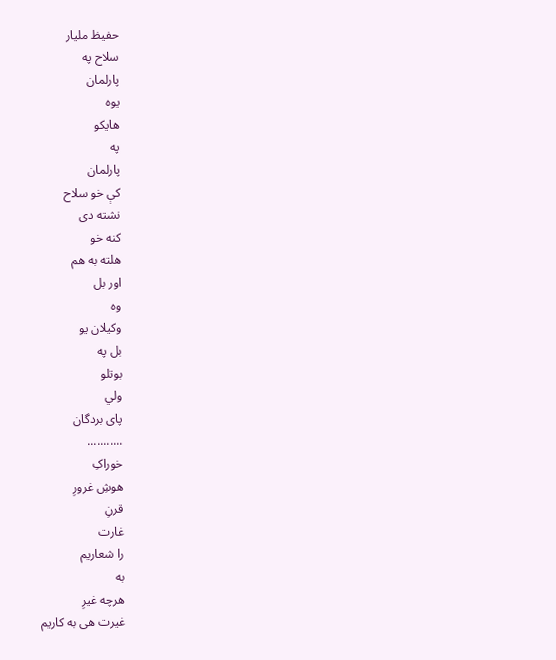حفيظ مليار
سلاح په
پارلمان
يوه
هايکو
په
پارلمان
کې خو سلاح
نشته دی
کنه خو
هلته به هم
اور بل
وه
وکيلان يو
بل په
بوتلو
ولي
پای بردگان
...........
خوراکِ
هوشِ غرورِ
قرنِ
غارت
را شعاریم
به
هرچه غیرِ
غیرت هی به کاریم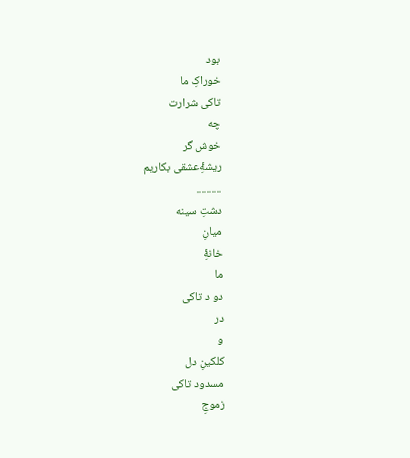بود
خوراکِ ما
تاکی شرارت
چه
خوش گر
ریشۀِعشقی بکاریم
..........
دشتِ سینه
میانِ
خانۀِ
ما
دو د تاکی
در
و
کلکینِ دل
مسدود تاکی
زموجِ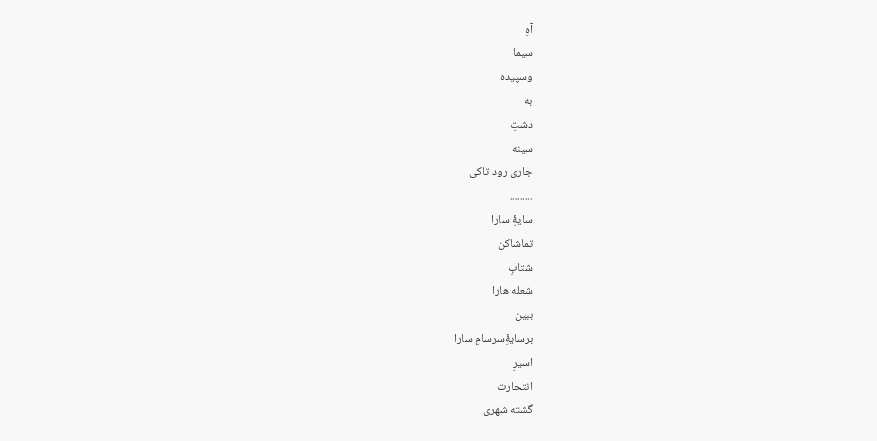آهِ
سیما
وسپیده
به
دشتِ
سینه
جاری رود تاکی
.........
سایۀِ سارا
تماشاکن
شتابِ
شعله هارا
ببین
برسایۀِسرسامِ سارا
اسیرِ
انتحارت
گشته شهری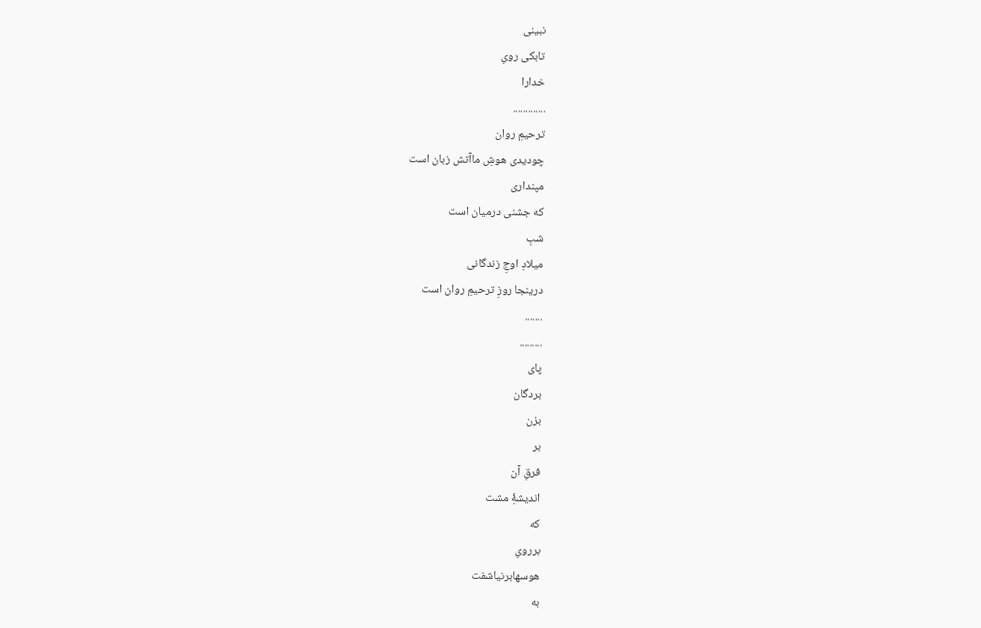نبینی
تابکی رویِ
خدارا
.............
ترحیمِ روان
چودیدی هوشِ ماآتش زبان است
مپنداری
که جشنی درمیان است
شبِ
میلادِ اوجِ زندگانی
درینجا روزِ ترحیمِ روان است
.......
.........
پای
بردگان
بزن
بر
فرقِ آن
اندیشۀِ مشت
که
بررویِ
هوسهابرنیاشفت
به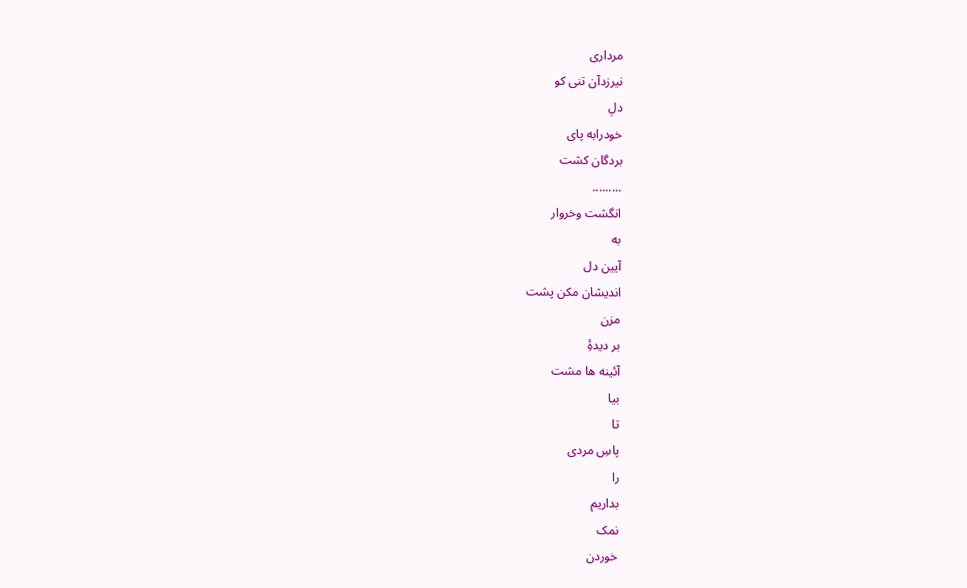مرداری
نیرزدآن تنی کو
دلِ
خودرابه پای
بردگان کشت
.........
انگشت وخروار
به
آیین دل
اندیشان مکن پشت
مزن
بر دیدۀِ
آئینه ها مشت
بیا
تا
پاسِ مردی
را
بداریم
نمک
خوردن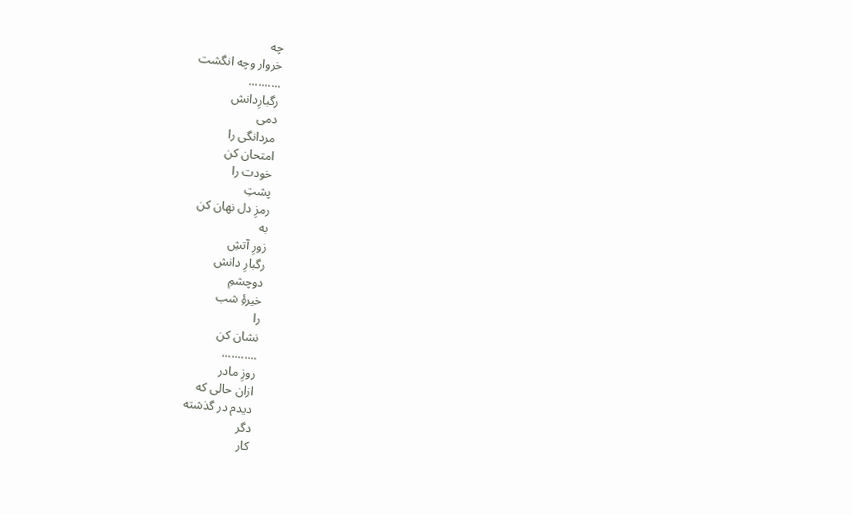چه
خروار وچه انگشت
..........
رگبارِدانش
دمی
مردانگی را
امتحان کن
خودت را
پشتِ
رمزِ دل نهان کن
به
زورِ آتشِ
رگبارِ دانش
دوچشمِ
خیرۀِ شب
را
نشان کن
...........
روزِ مادر
ازان حالی که
دیدم در گذشته
دگر
کار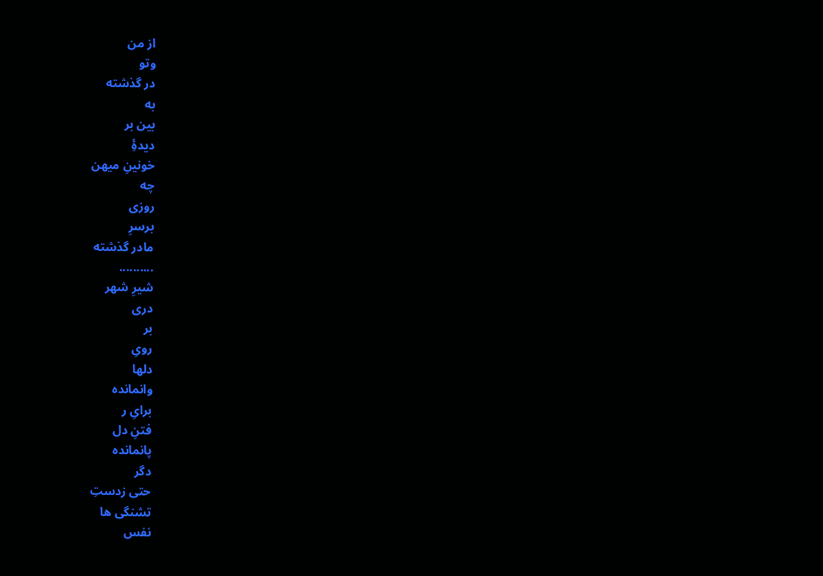از من
وتو
در گذشته
به
بین بر
دیدۀِ
خونینِ میهن
چه
روزی
برسرِ
مادر گذشته
..........
شیرِ شهر
دری
بر
رویِ
دلها
وانمانده
برایِ ر
فتنِ دل
پانمانده
دگر
حتی زدستِ
تشنگی ها
نفس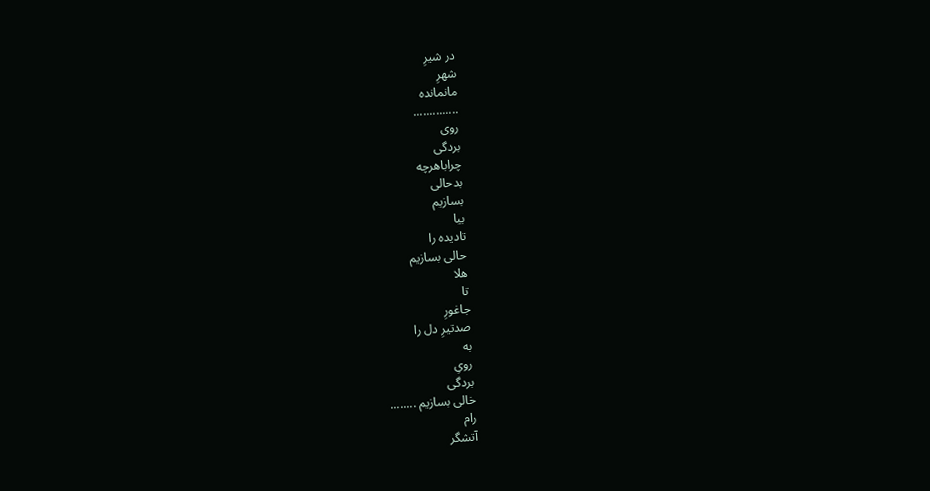در شیرِ
شهرِ
مانمانده
..............
روی
بردگی
چراباهرچه
بدحالی
بسازیم
بیا
تادیده را
حالی بسازیم
هلا
تا
جاغورِ
صدتیرِ دل را
به
رویِ
بردگی
خالی بسازیم ........
رام
آتشگر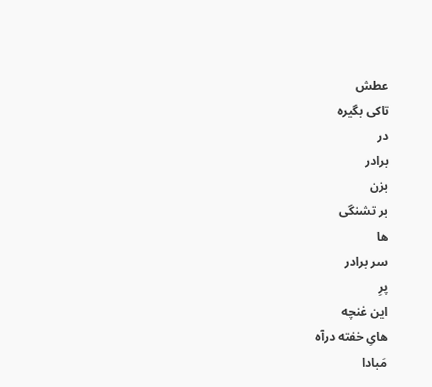عطش
تاکی بگیره
در
برادر
بزن
بر تشنگی
ها
سر برادر
پرِ
این غنچه
هایِ خفته درآه
مَبادا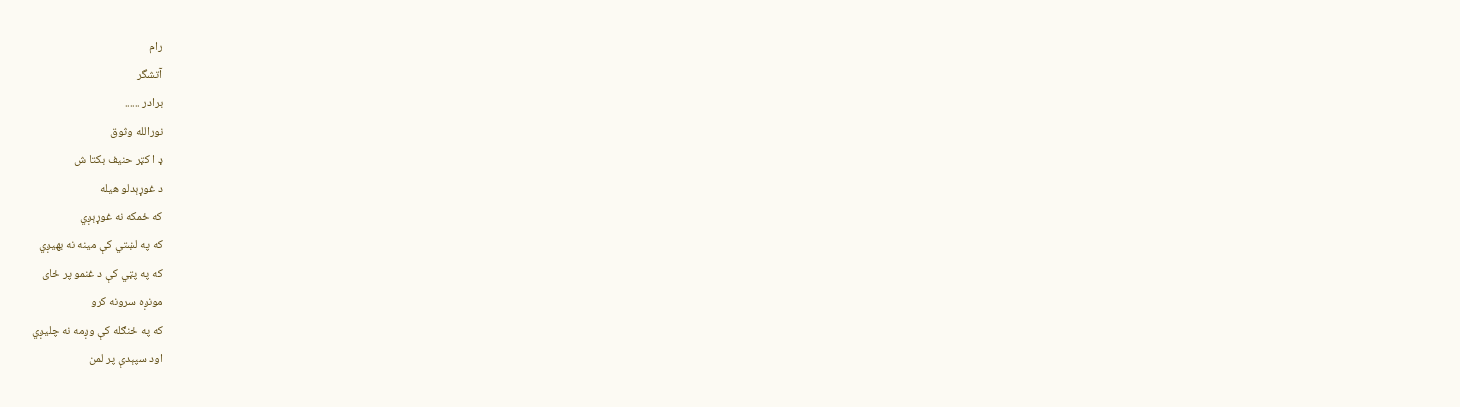رام
آتشگر
برادر ......
نورالله وثوق
ډ ا کټر حنیف بکتا ش
د غوړېدلو هیله
که ځمکه نه غوړېږي
که په لښتي کې مینه نه بهیږي
که په پټي کې د غنمو پر ځای
مونږه سرونه کرو
که په ځنګله کې وږمه نه چليږي
اود سپېدې پر لمن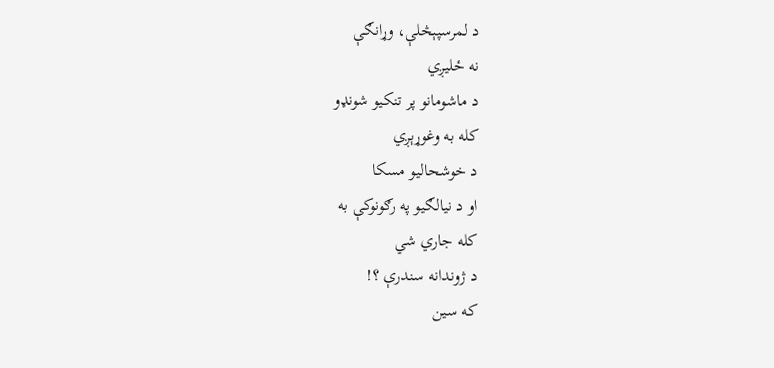د لمرسپېڅلې، وړانګې
نه ځلیږي
د ماشومانو پر تنکیو شونډو
کله به وغوړېږي
د خوشحالیو مسکا
او د نیالګيو په رګونوکې به
کله جاري شي
د ژوندانه سندرې ؟!
که سین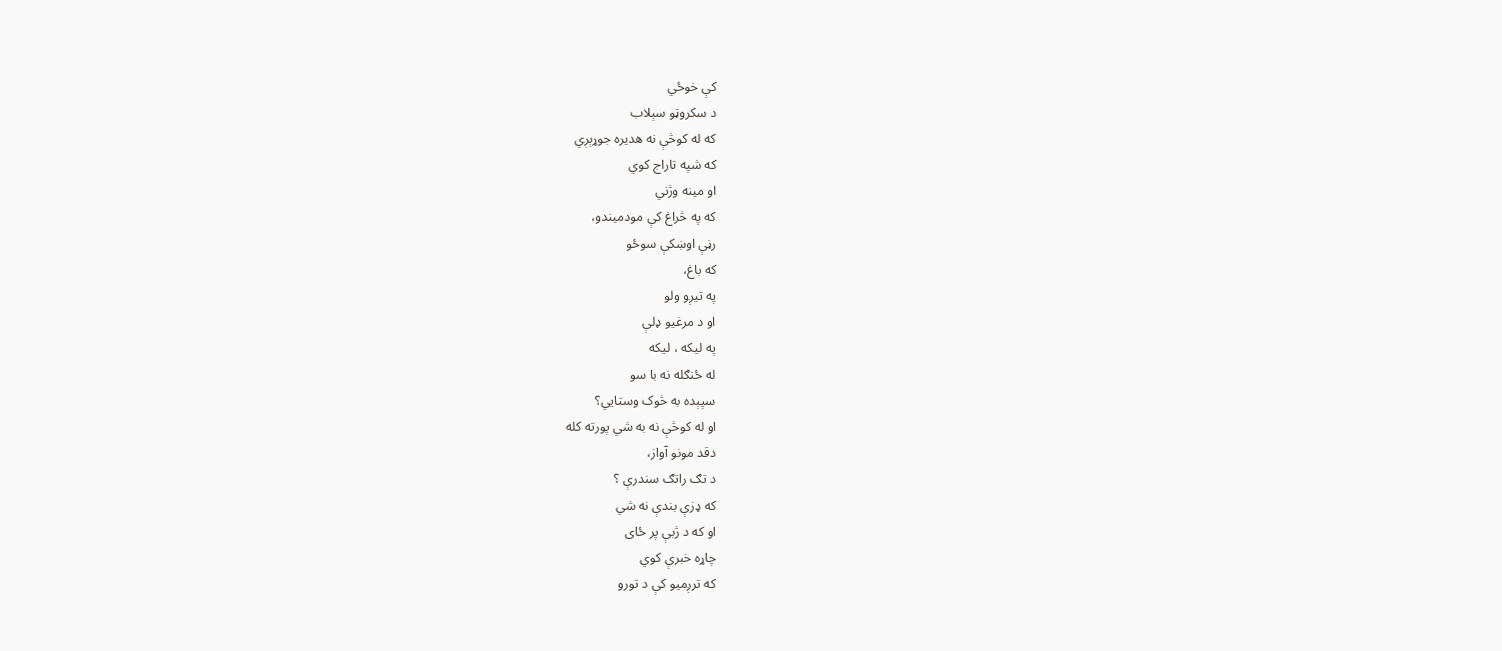کې خوځي
د سکروټو سېلاب
که له کوڅې نه هدیره جوړېږي
که شپه تاراج کوي
او مینه وژني
که په څراغ کې مودمیندو،
رڼې اوښکې سوځو
که باغ،
په تیږو ولو
او د مرغیو ډلې
په لیکه ، لیکه
له ځنګله نه با سو
سپېده به څوک وستایي؟
او له کوڅې نه به شي پورته کله
دقد مونو آواز،
د تګ راتګ سندرې ؟
که ډزې بندې نه شي
او که د ژبې پر ځای
چاړه خبرې کوي
که ترږمیو کې د تورو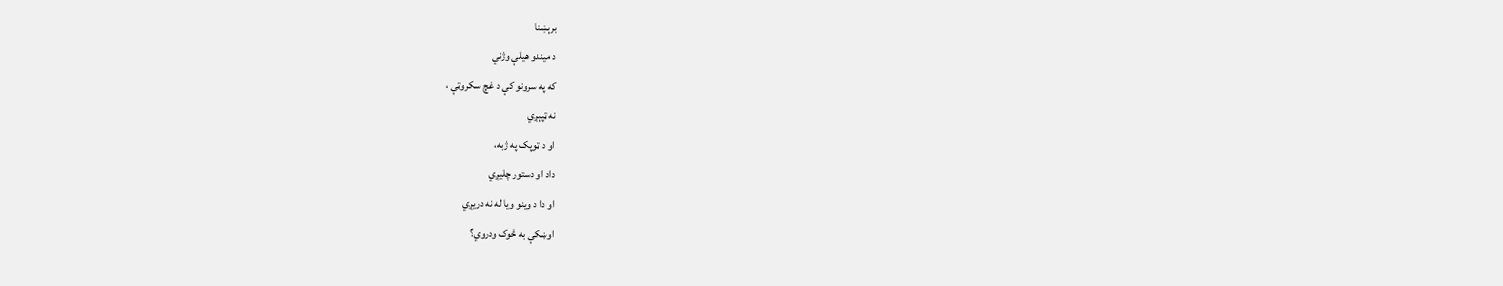برېښنا
د میندو هیلې وژني
که په سرونو کې د غچ سکروټې ،
نه ټپېږي
او د ټوپک په ژبه،
داد او دستور چلیږي
او دا د وینو ویا له نه دریږي
اوښکې به څوک ودروي؟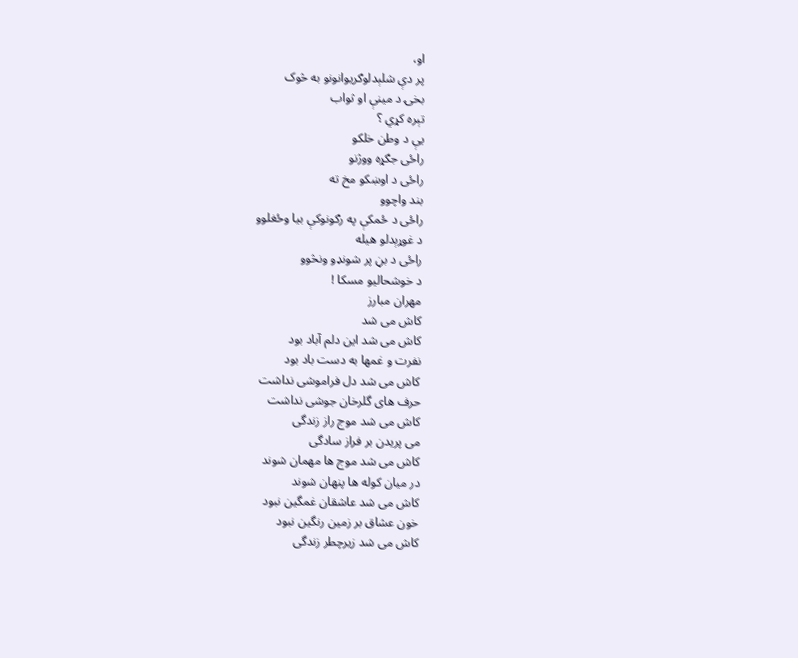او،
پر دې شلېدلوګریوانونو به څوک
بخۍ د مینې او ثواب
تېره کړي ؟
یې د وطن خلکو
راځی جګړه ووژنو
راځی د اوښکو مخ ته
بند واچوو
راځی د ځمکې په رګونوکې بیا وځغلوو
د غوړېدلو هیله
راځی د بڼ پر شونډو ونڅوو
د خوشحالیو مسکا !
مهران مبارز
کاش می شد
کاش می شد این دلم آباد بود
نفرت و غمها به دست باد بود
کاش می شد دل فراموشی نداشت
حرف های گلرخان جوشی نداشت
کاش می شد موج راز زندگی
می پریدن بر فراز سادگی
کاش می شد موج ها مهمان شوند
در میان کوله ها پنهان شوند
کاش می شد عاشقان غمگین نبود
خون عشاق بر زمین رنگین نبود
کاش می شد زیرچطر زندگی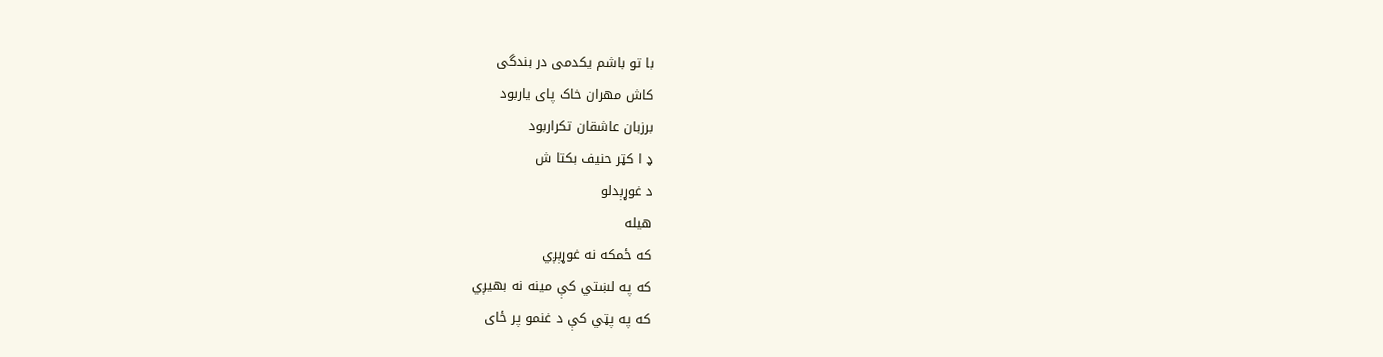با تو باشم یکدمی در بندگی
کاش مهران خاک پای یاربود
برزبان عاشقان تکراربود
ډ ا کټر حنیف بکتا ش
د غوړېدلو
هیله
که ځمکه نه غوړېږي
که په لښتي کې مینه نه بهیږي
که په پټي کې د غنمو پر ځای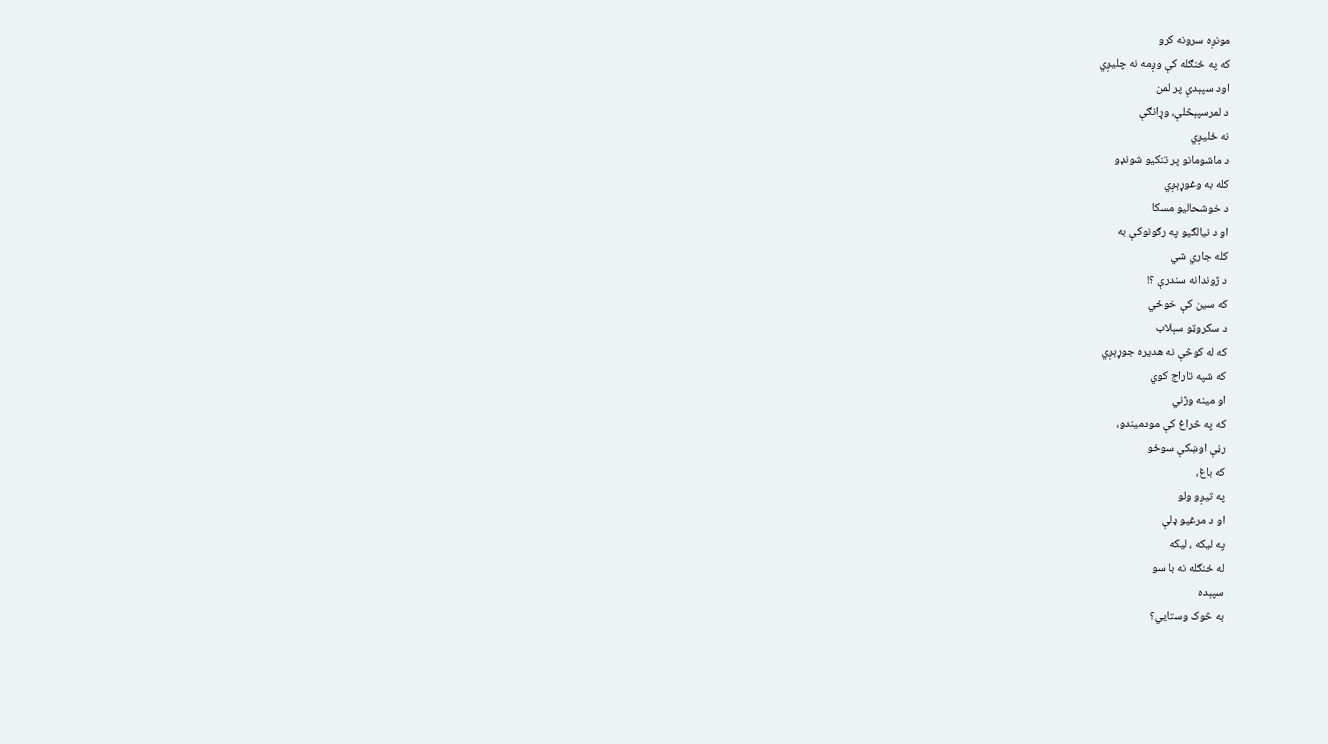مونږه سرونه کرو
که په ځنګله کې وږمه نه چليږي
اود سپېدې پر لمن
د لمرسپېڅلې، وړانګې
نه ځلیږي
د ماشومانو پر تنکیو شونډو
کله به وغوړېږي
د خوشحالیو مسکا
او د نیالګيو په رګونوکې به
کله جاري شي
د ژوندانه سندرې ؟!
که سین کې خوځي
د سکروټو سېلاب
که له کوڅې نه هدیره جوړېږي
که شپه تاراج کوي
او مینه وژني
که په څراغ کې مودمیندو،
رڼې اوښکې سوځو
که باغ،
په تیږو ولو
او د مرغیو ډلې
په لیکه ، لیکه
له ځنګله نه با سو
سپېده
به څوک وستایي؟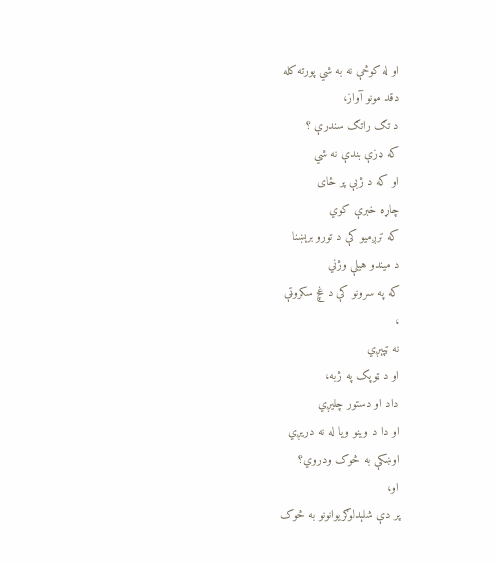او له کوڅې نه به شي پورته کله
دقد مونو آواز،
د تګ راتګ سندرې ؟
که ډزې بندې نه شي
او که د ژبې پر ځای
چاړه خبرې کوي
که ترږمیو کې د تورو برېښنا
د میندو هیلې وژني
که په سرونو کې د غچ سکروټې
،
نه ټپېږي
او د ټوپک په ژبه،
داد او دستور چلیږي
او دا د وینو ویا له نه دریږي
اوښکې به څوک ودروي؟
او،
پر دې شلېدلوګریوانونو به څوک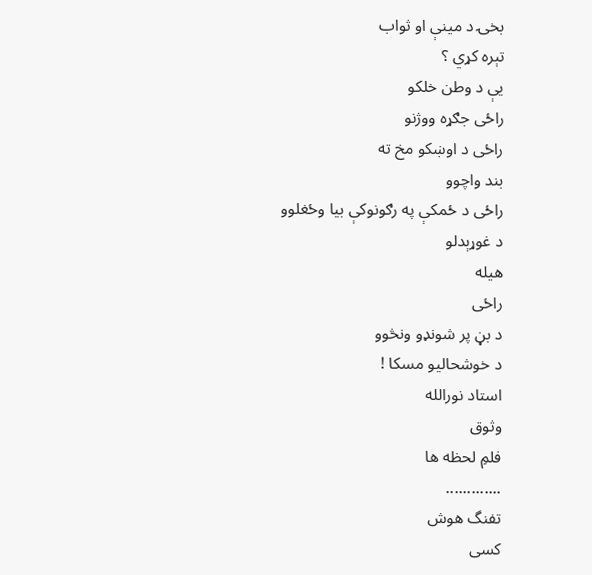بخۍ د مینې او ثواب
تېره کړي ؟
یې د وطن خلکو
راځی جګړه ووژنو
راځی د اوښکو مخ ته
بند واچوو
راځی د ځمکې په رګونوکې بیا وځغلوو
د غوړېدلو
هیله
راځی
د بڼ پر شونډو ونڅوو
د خوشحالیو مسکا !
استاد نورالله
وثوق
فلمِ لحظه ها
.............
تفنگ هوش
کسی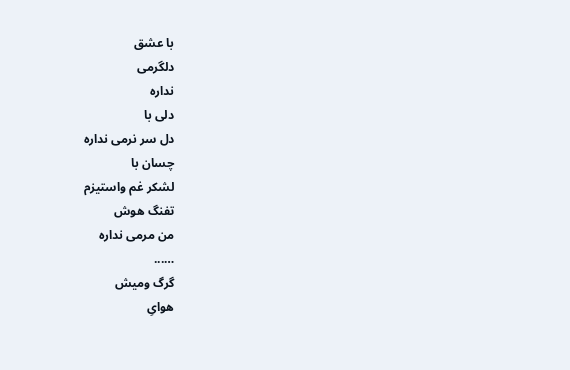با عشق
دلگرمی
نداره
دلی با
دل سر نرمی نداره
چسان با
لشکر غم واستیزم
تفنگ هوش
من مرمی نداره
…...
گرگ ومیش
هوایِ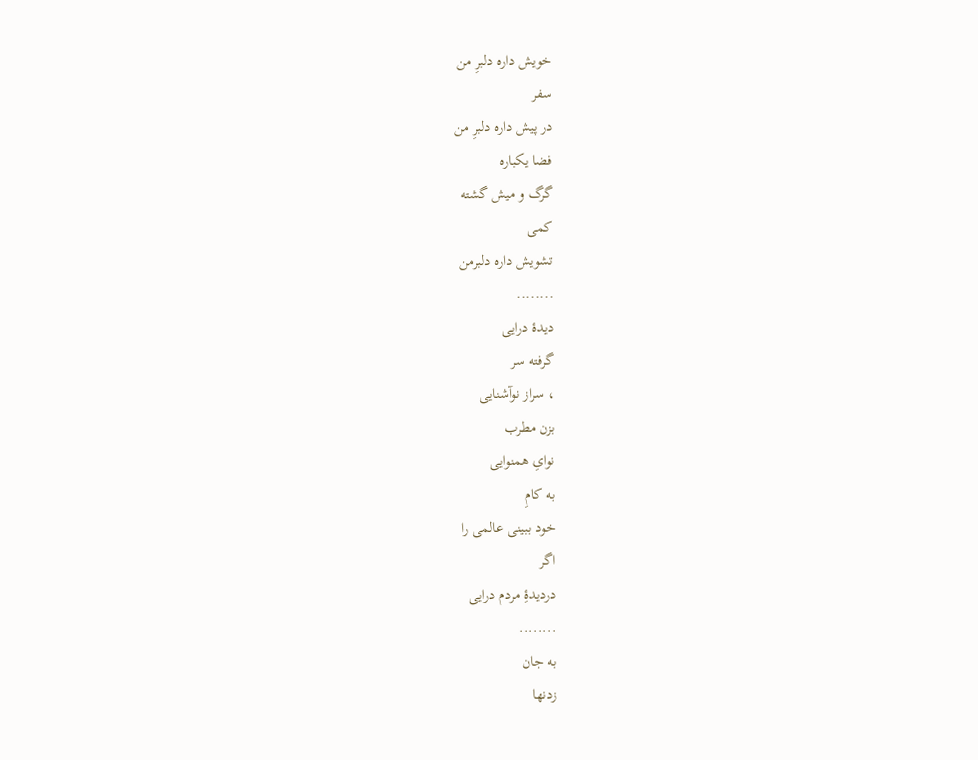خویش داره دلبرِ من
سفر
در پیش داره دلبرِ من
فضا یکباره
گرگ و میش گشته
کمی
تشویش داره دلبرمن
........
دیدۀ درایی
گرفته سر
، سراز نوآشنایی
بزن مطرب
نوایِ همنوایی
به کامِ
خود ببینی عالمی را
اگر
دردیدۀِ مردم درایی
........
به جان
زدنها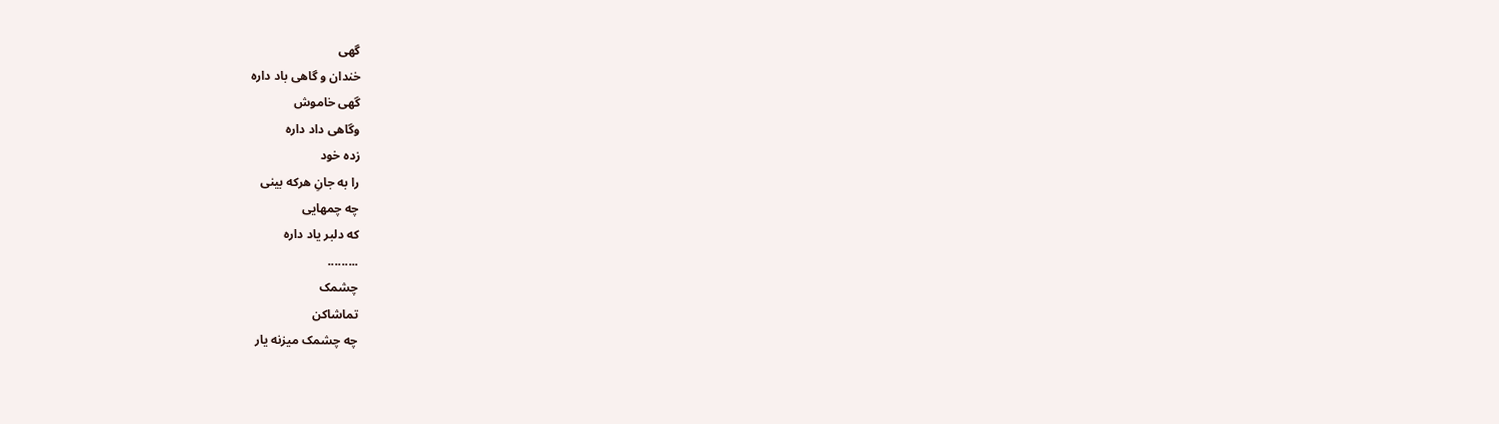گهی
خندان و گاهی باد داره
گهی خاموش
وگاهی داد داره
زده خود
را به جانِ هرکه بینی
چه چمهایی
که دلبر یاد داره
.........
چشمک
تماشاکن
چه چشمک میزنه یار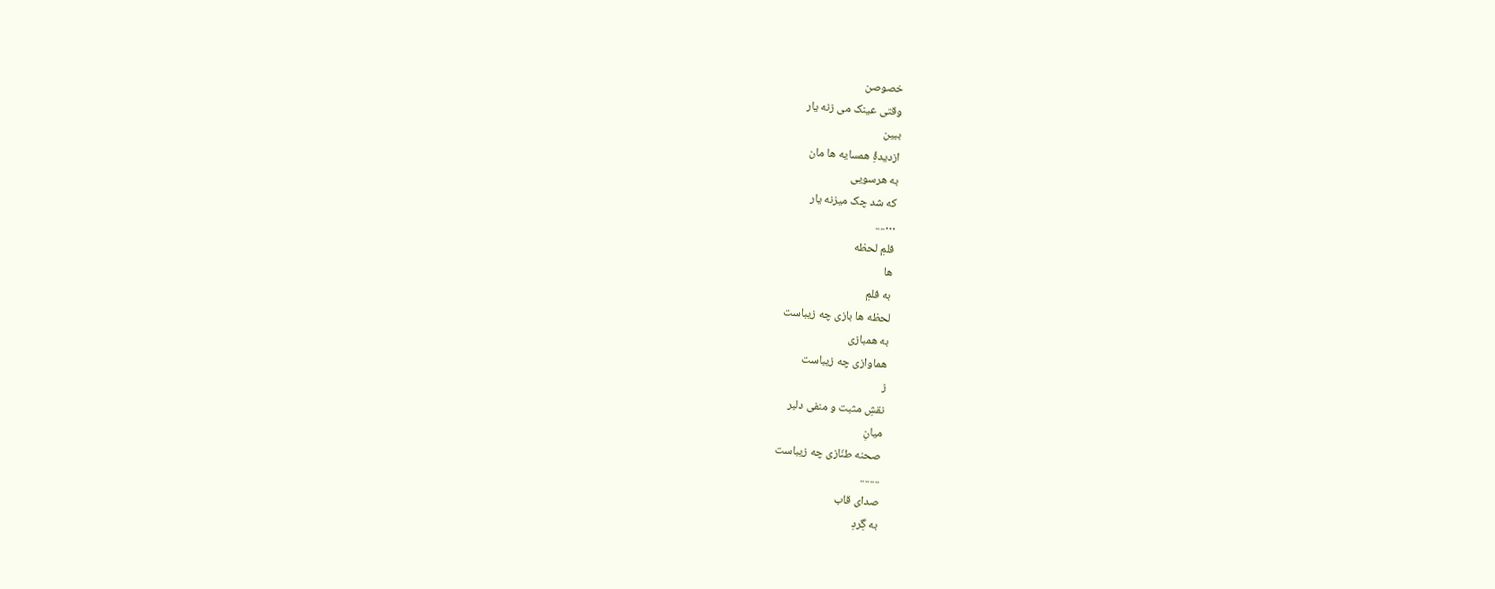خصوصن
وقتی عینک می زنه یار
ببین
ازدیدۀِ همسایه ها مان
به هرسویی
که شد چک میزنه یار
…....
فلمِ لحظه
ها
به فلمِ
لحظه ها بازی چه زیباست
به همبازی
هماوازی چه زیباست
ز
نقشِ مثبت و منفی دلبر
میانِ
صحنه طنّازی چه زیباست
........
صدای قاب
به گِردِ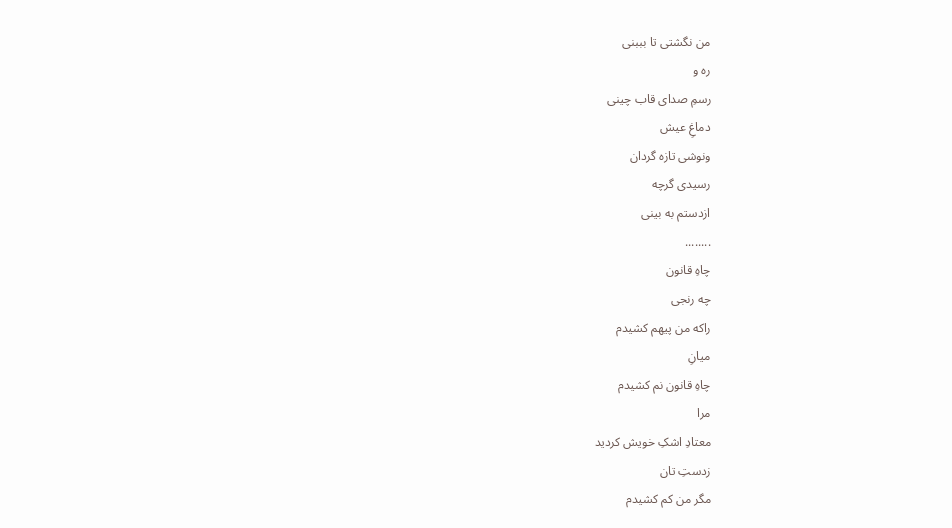من نگشتی تا بببنی
ره و
رسمِ صدای قاب چینی
دماغِ عیش
ونوشی تازه گردان
رسیدی گرچه
ازدستم به بینی
........
چاهِ قانون
چه رنجی
راکه من پیهم کشیدم
میانِ
چاهِ قانون نم کشیدم
مرا
معتادِ اشکِ خویش کردید
زدستِ تان
مگر من کم کشیدم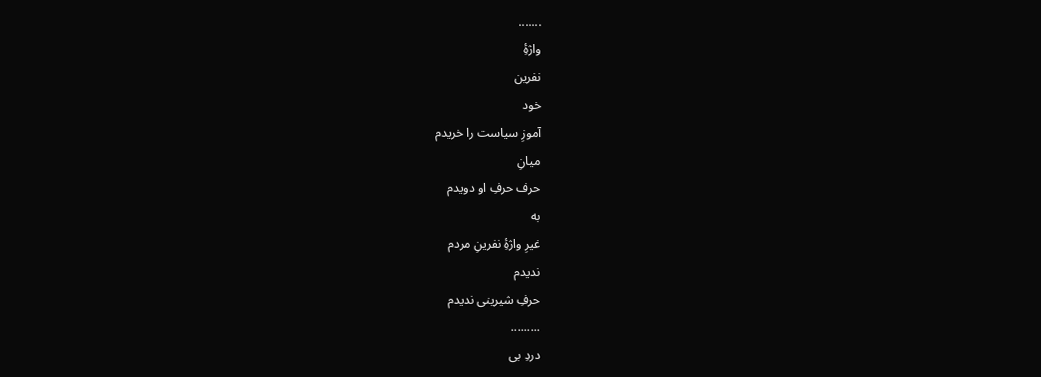.......
واژۀِ
نفرین
خود
آموزِ سیاست را خریدم
میانِ
حرف حرفِ او دویدم
به
غیرِ واژۀِ نفرینِ مردم
ندیدم
حرفِ شیرینی ندیدم
.........
دردِ بی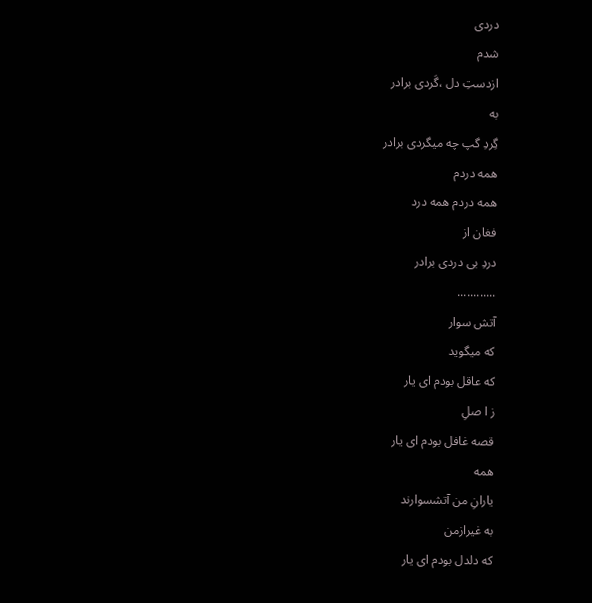دردی
شدم
ازدستِ دل ،گَردی برادر
به
گِردِ گپ چه میگردی برادر
همه دردم
همه دردم همه درد
فغان از
دردِ بی دردی برادر
............
آتش سوار
که میگوید
که عاقل بودم ای یار
ز ا صلِ
قصه غافل بودم ای یار
همه
یارانِ من آتشسوارند
به غیرازمن
که دلدل بودم ای یار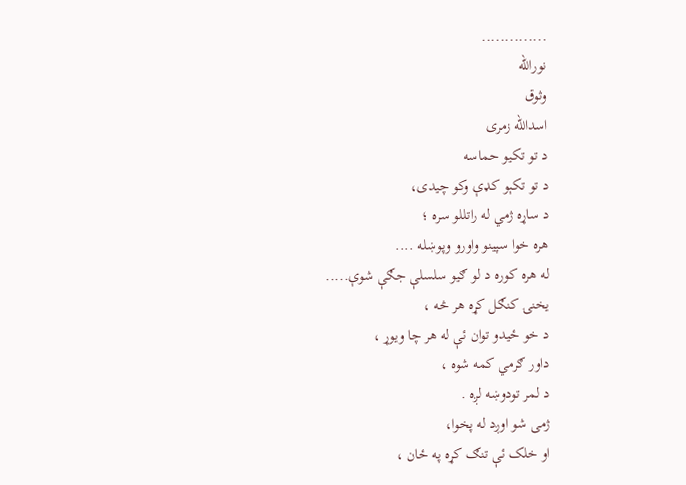..............
نورالله
وثوق
اسدالله زمری
د تو تکیو حماسه
د تو تکېو کډې وکو چیدی،
د ساړه ژمي له راتللو سره ؛
هره خوا سپینو واورو وپوښله ....
له هره کوره د لو ګیو سلسلې جګې شوې.....
یخنۍ کنګل کړه هر څه ،
د خو ځیدو توان ئې له هر چا ویوړ ،
داور ګرمي کمه شوه ،
د لمر تودوښه لږه .
ژمی شو اوږد له پخوا،
او خلک ئې تنګ کړه په ځان ،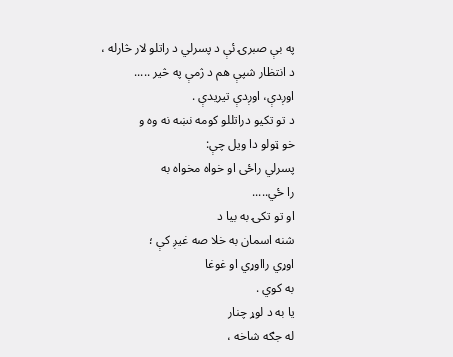په بې صبرۍ ئې د پسرلي د راتلو لار څارله ،
د انتظار شپې هم د ژمې په څیر .....
اوږدې، اوږدې تیریدې .
د تو تکیو دراتللو کومه نښه نه وه و
خو ټولو دا ویل چې:
پسرلي راځی او خواه مخواه به
را ځي.....
او تو تکۍ به بیا د
شنه اسمان به خلا صه غیږ کې ؛
اوړي رااوړي او غوغا
به کوي .
یا به د لوړ چنار
له جګه شاخه ،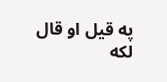په قیل او قال
لکه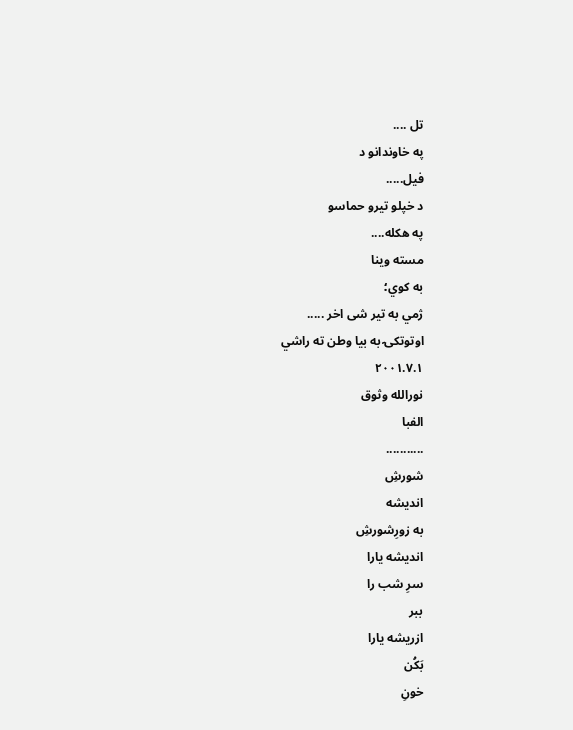تل ....
په خاوندانو د
فیل.....
د خپلو تیرو حماسو
په هکله....
مسته وینا
به کوي؛
ژمي به تیر شی اخر .....
اوتوتکۍ به بیا وطن ته راشي
۲۰۰۱.۷.۱
نورالله وثوق
الفبا
...........
شورشِ
اندیشه
به زورِشورشِ
اندیشه یارا
سرِ شب را
ببر
ازریشه یارا
بَکُن
خونِ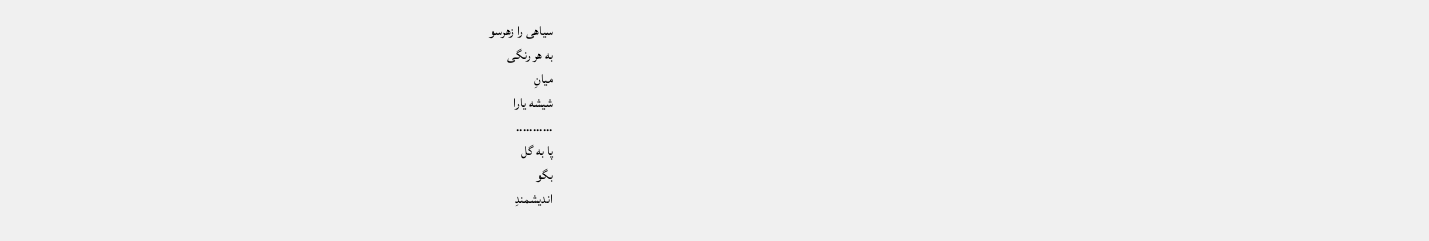سیاهی را زهرسو
به هر رنگی
میانِ
شیشه یارا
...........
پا به گل
بگو
اندیشمندِ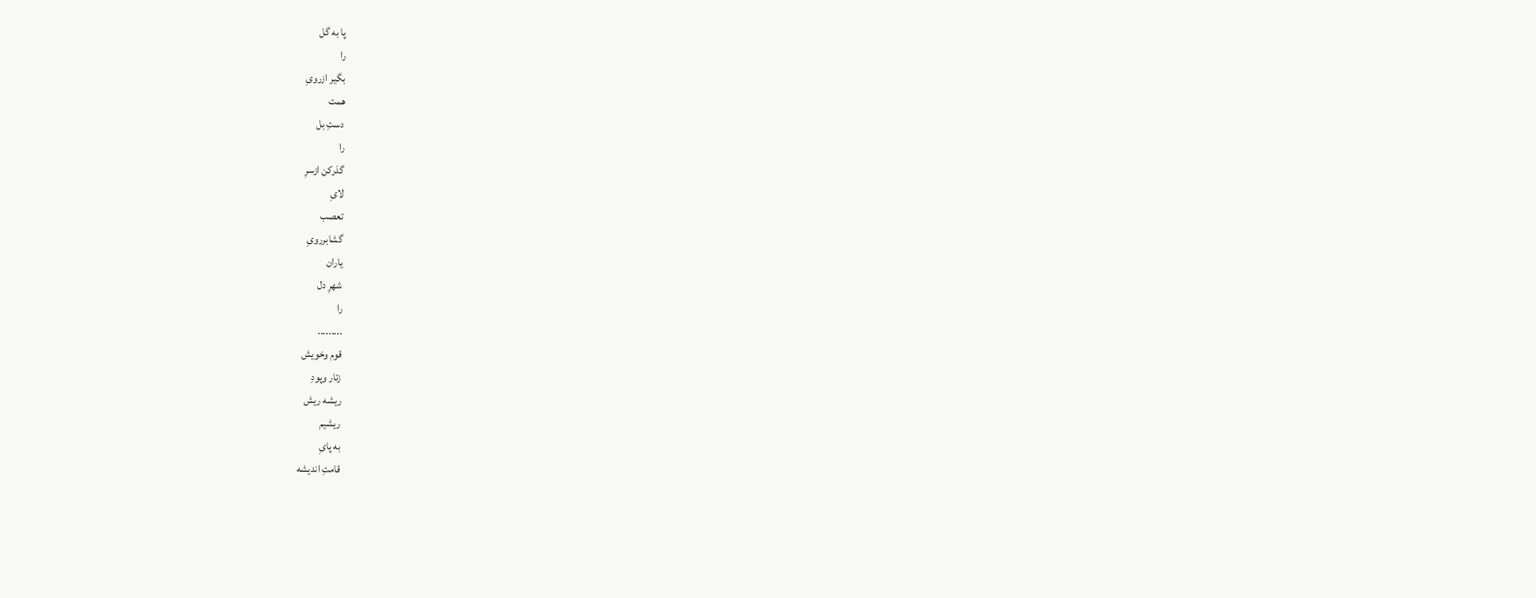پا به گل
را
بگیر ازرویِ
همت
دستِ بل
را
گذرکن ازسرِ
لایِ
تعصب
گشابررویِ
یاران
شهرِ دل
را
.........
قوم وخویش
زتار وپودِ
ریشه ریش
ریشیم
به پایِ
قامتِ اندیشه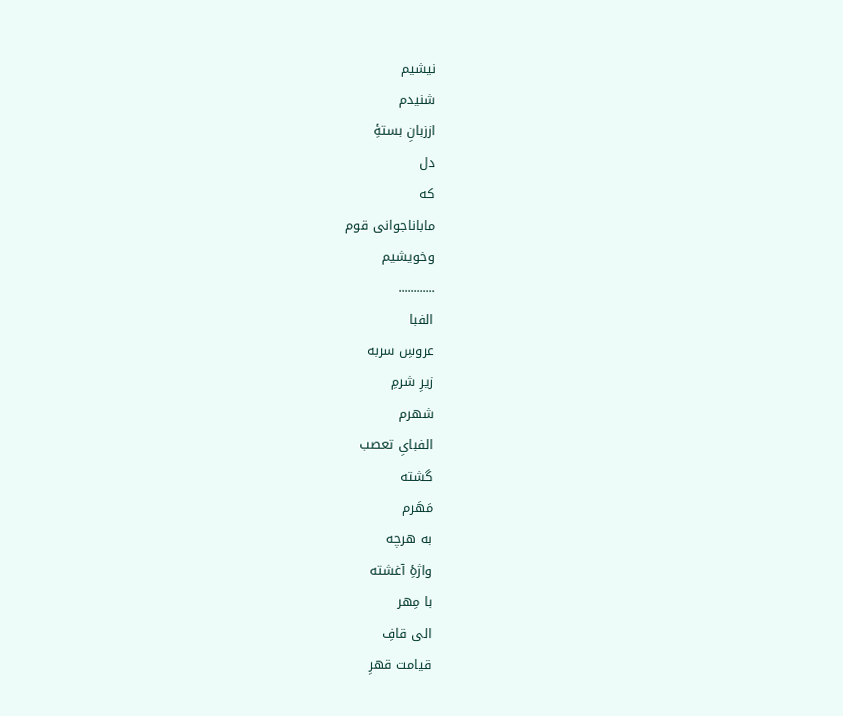نیشیم
شنیدم
اززبانِ بستۀِ
دل
که
ماباناجوانی قوم
وخویشیم
............
الفبا
عروسِ سربه
زیرِ شرمِ
شهرم
الفبایِ تعصب
گشته
مَهَرم
به هرچه
واژۀِ آغشته
با مِهر
الی قافِ
قیامت قهرِ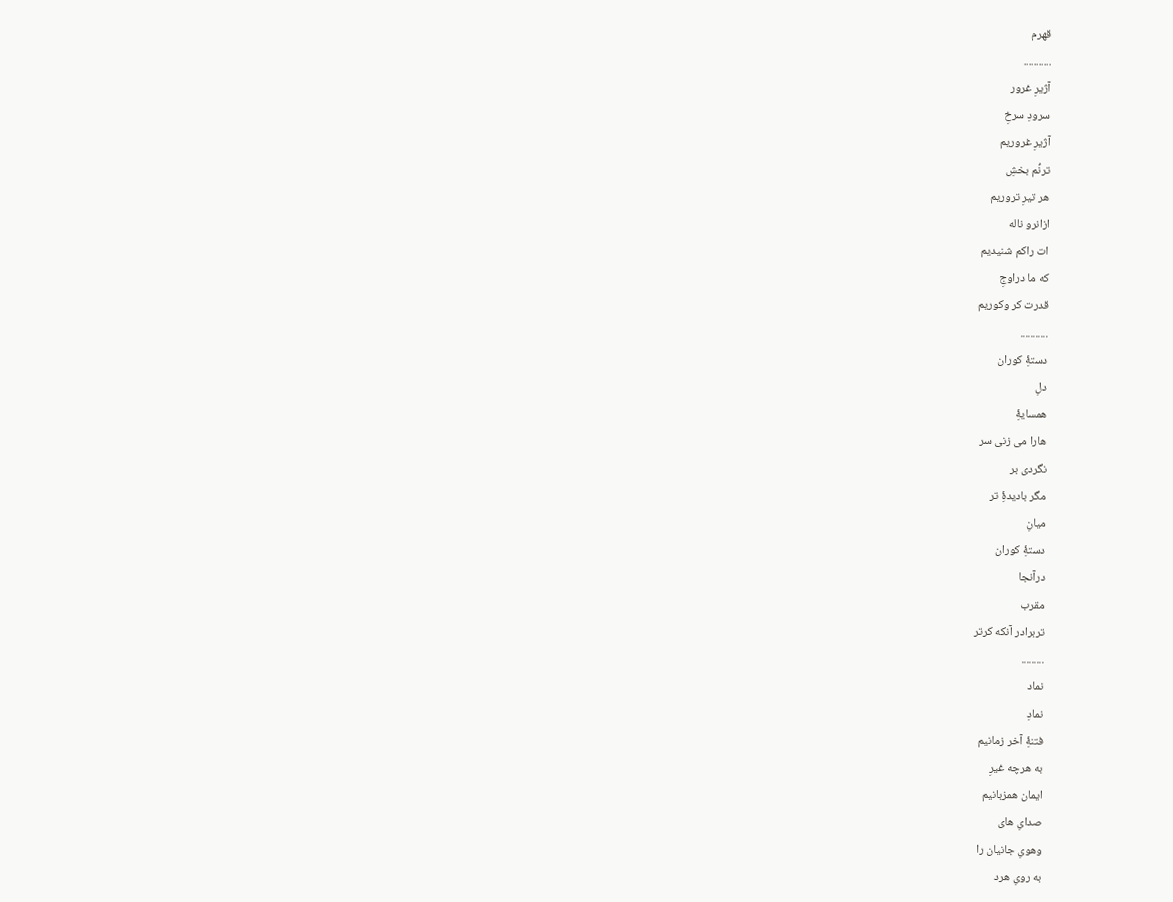قهرم
...........
آژیرِ غرور
سرودِ سرخِ
آژیرِ غروریم
ترنُّم بخشِ
هر تیرِ تروریم
ازانرو ناله
ات راکم شنیدیم
که ما دراوجِ
قدرت کر وکوریم
...........
دستۀِ کوران
دلِ
همسایۀِ
هارا می زنی سر
نگردی بر
مگر بادیدۀِ تر
میانِ
دستۀِ کوران
درآنجا
مقرب
تربرادر آنکه کرتر
.........
نماد
نمادِ
فتنۀِ آخر زمانیم
به هرچه غیرِ
ایمان همزبانیم
صدایِ های
وهویِ جانیان را
به رویِ هرد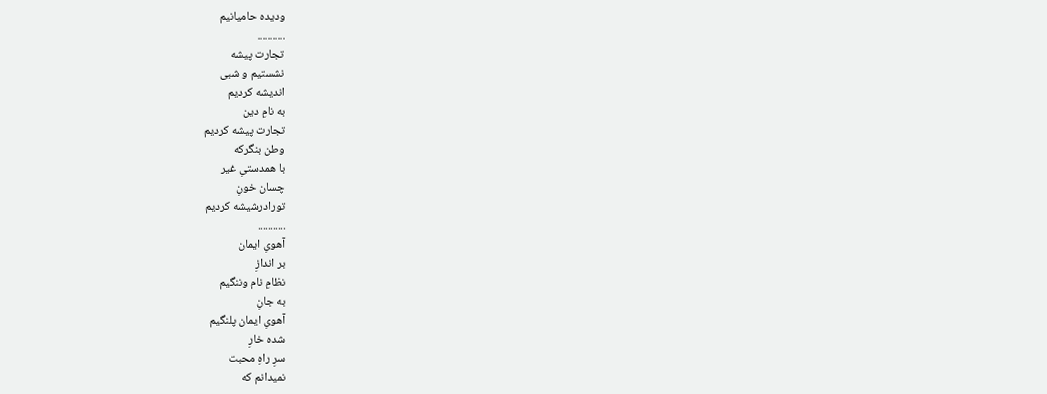ودیده حامیانیم
...........
تجارت پیشه
نشستیم و شبی
اندیشه کردیم
به نامِ دین
تجارت پیشه کردیم
وطن بنگرکه
با همدستیِ غیر
چسان خونِ
تورادرشیشه کردیم
...........
آهویِ ایمان
بر اندازِ
نظامِ نام وننگیم
به جانِ
آهویِ ایمان پلنگیم
شده خارِ
سرِ راهِ محبت
نمیدانم که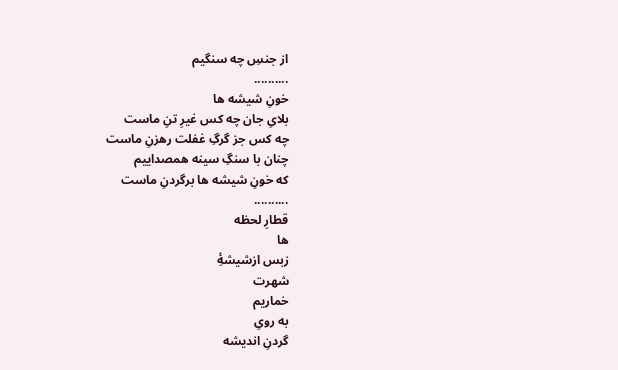از جنسِ چه سنگیم
..........
خونِ شیشه ها
بلایِ جان چه کس غیرِ تنِ ماست
چه کس جز گرگِ غفلت رهزنِ ماست
چنان با سنگِ سینه همصداییم
که خونِ شیشه ها برگردنِ ماست
..........
قطارِ لحظه
ها
زبس ازشیشۀِ
شهرت
خماریم
به رویِ
گردنِ اندیشه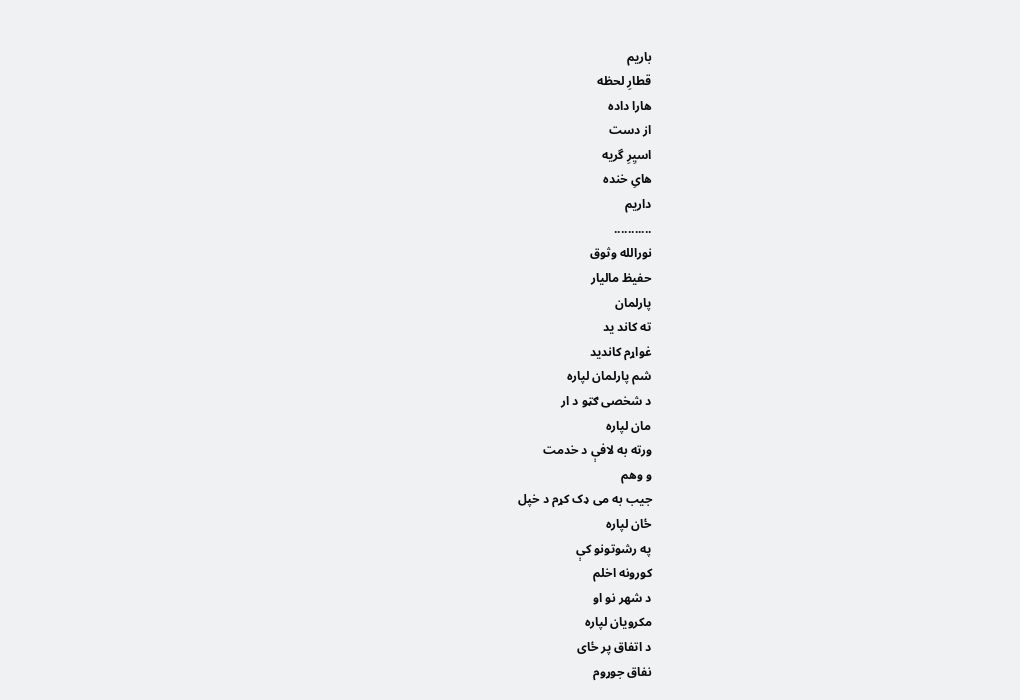باریم
قطارِ لحظه
هارا داده
از دست
اسیِرِ گریه
هایِ خنده
داریم
...........
نورالله وثوق
حفیظ مالیار
پارلمان
ته کاند يد
غواړم کانديد
شم پارلمان لپاره
د شخصی ګټو د ار
مان لپاره
ورته به لافې د خدمت
و وهم
جيب به می ډک کړم د خپل
ځان لپاره
په رشوتونو کې
کورونه اخلم
د شهر نو او
مکرويان لپاره
د اتفاق پر ځای
نفاق جوړوم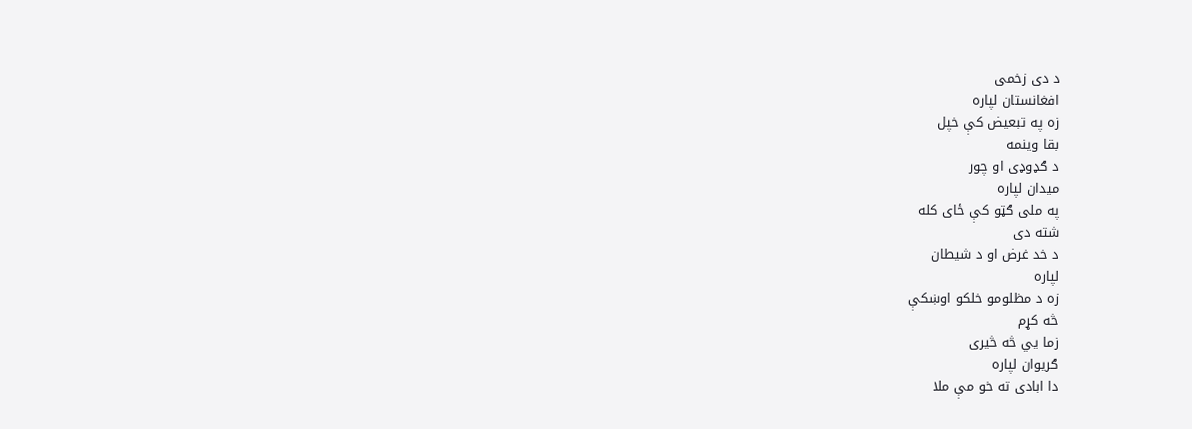د دی زخمی
افغانستان لپاره
زه په تبعيض کې خپل
بقا وينمه
د ګډوډی او چور
ميدان لپاره
په ملی ګټو کې ځای کله
شته دی
د خد غرض او د شيطان
لپاره
زه د مظلومو خلکو اوښکې
څه کړم
زما يي څه څيری
ګريوان لپاره
دا ابادی ته خو مې ملا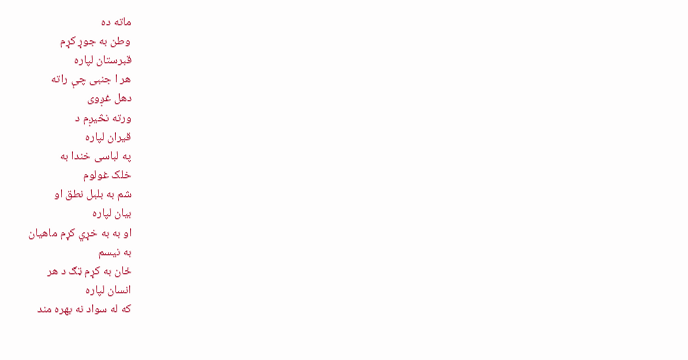ماته ده
وطن به جوړ کړم
قبرستان لپاره
هر ا جنبی چې راته
دهل غږوی
ورته نڅيږم د
قيران لپاره
په لباسی خندا به
خلک غولوم
شم به بلبل نطق او
بيان لپاره
او به به خړي کړم ماهيان
به نيسم
ځان به کړم ټګ د هر
انسان لپاره
که له سواد نه بهره مند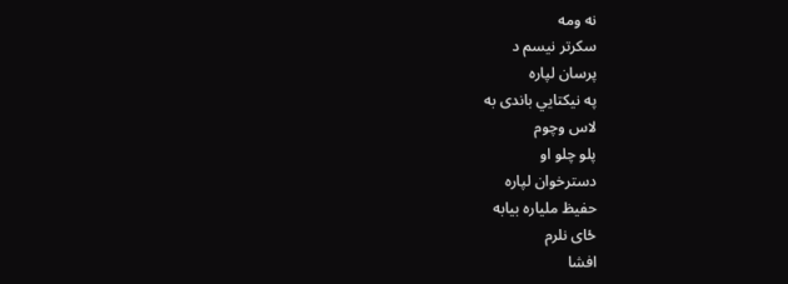نه ومه
سکرتر نيسم د
پرسان لپاره
په نيکتايي باندی به
لاس وچوم
پلو چلو او
دسترخوان لپاره
حفيظ ملياره بيابه
ځای نلرم
افشا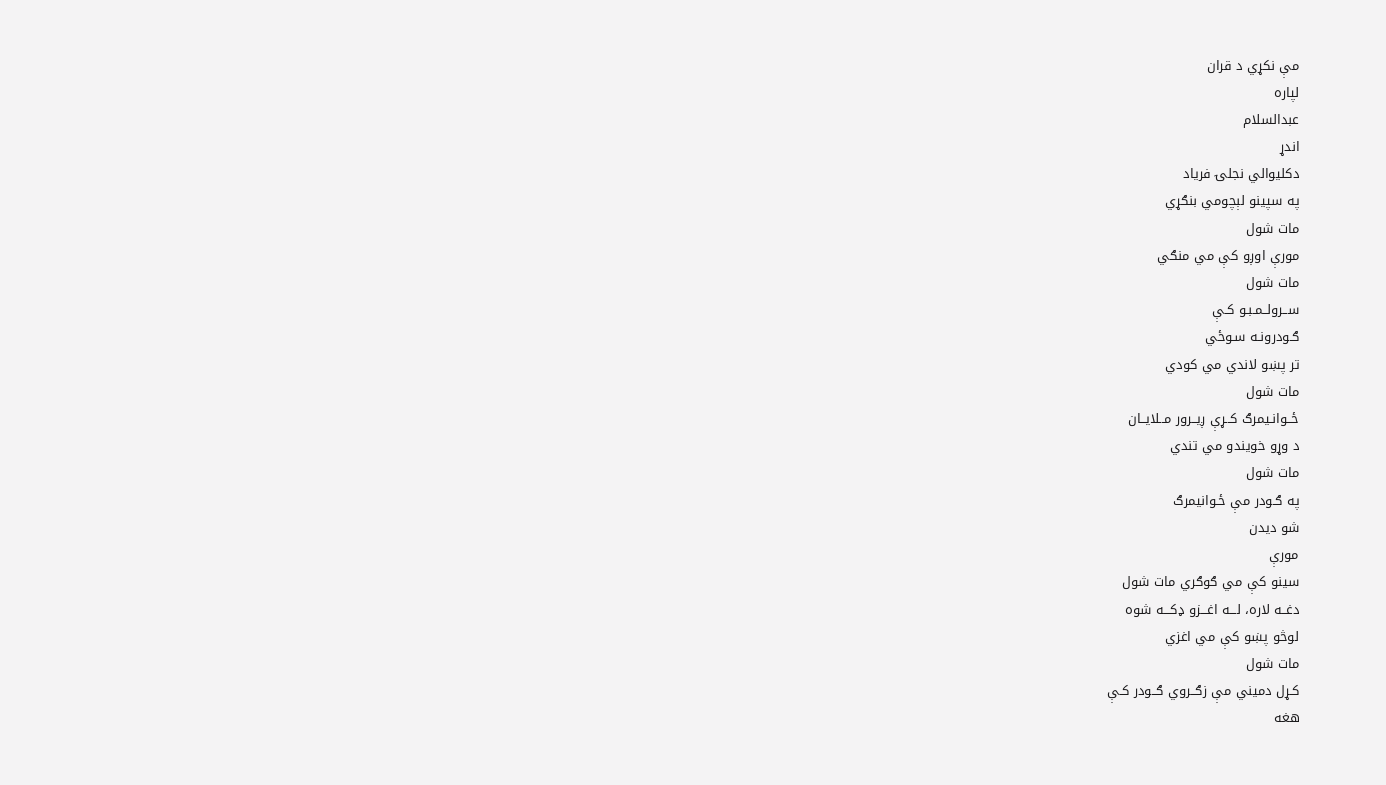مې نکړي د قران
لپاره
عبدالسلام
اندړ
دکليوالي نجلۍ فرياد
په سپينو لېچومي بنګړي
مات شول
مورې اوږو کې مي منګي
مات شول
ســرولــمـبـو کـې
ګـودرونـه سـوځي
تر پښو لاندي مي کودي
مات شول
ځــوانـيمرګ کــړې ږيــرور مــلايــان
د وړو خويندو مي تندي
مات شول
په ګـودر مې ځـوانيمرګ
شو ديدن
مورې
سينو کې مي ګوګري مات شول
دغــه لاره، لـــه اغـــزو ډکـــه شوه
لوڅو پښو کې مي اغزي
مات شول
کـړل دميني مې زګــروي ګــودر کـې
هغه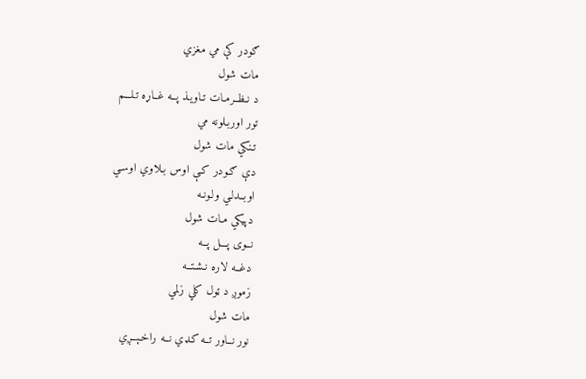ګودر کې مي مغزي
مات شول
د نـظــرمـات تـاويـذ پــه غــاړه تـلـــم
تور اوربـلونه مي
تـنکي مات شول
دې ګـودر کـې اوس بـلاوي اوسـي
اوبــدلـي ولـونـه
دپيکي مـات شول
نــوی پـــل پــه
دغــه لاره نـشـتــه
زموږ د ټول کلي زلمي
مات شول
نور نــاور تــه کـډي نــه راخـېــږي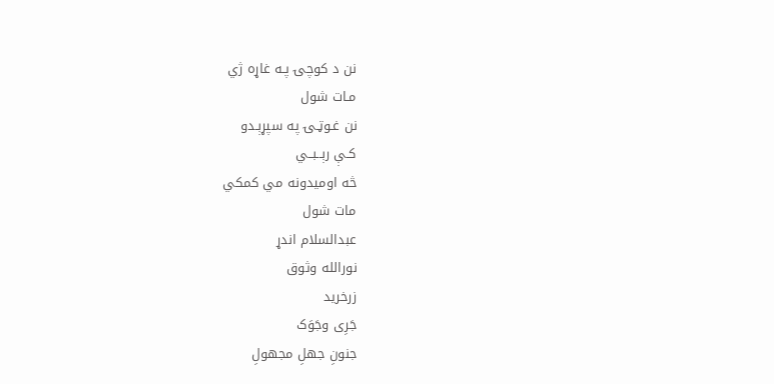نن د کوچۍ پـه غاړه ژي
مـات شول
نن غـوټـۍ په سپړېـدو
کـې رېــبــي
څه اوميدونه مي کمکي
مات شول
عبدالسلام اندړ
نورالله وثوق
زرخرید
جَرِی وجَوَک
جنونِ جهلِ مجهولِ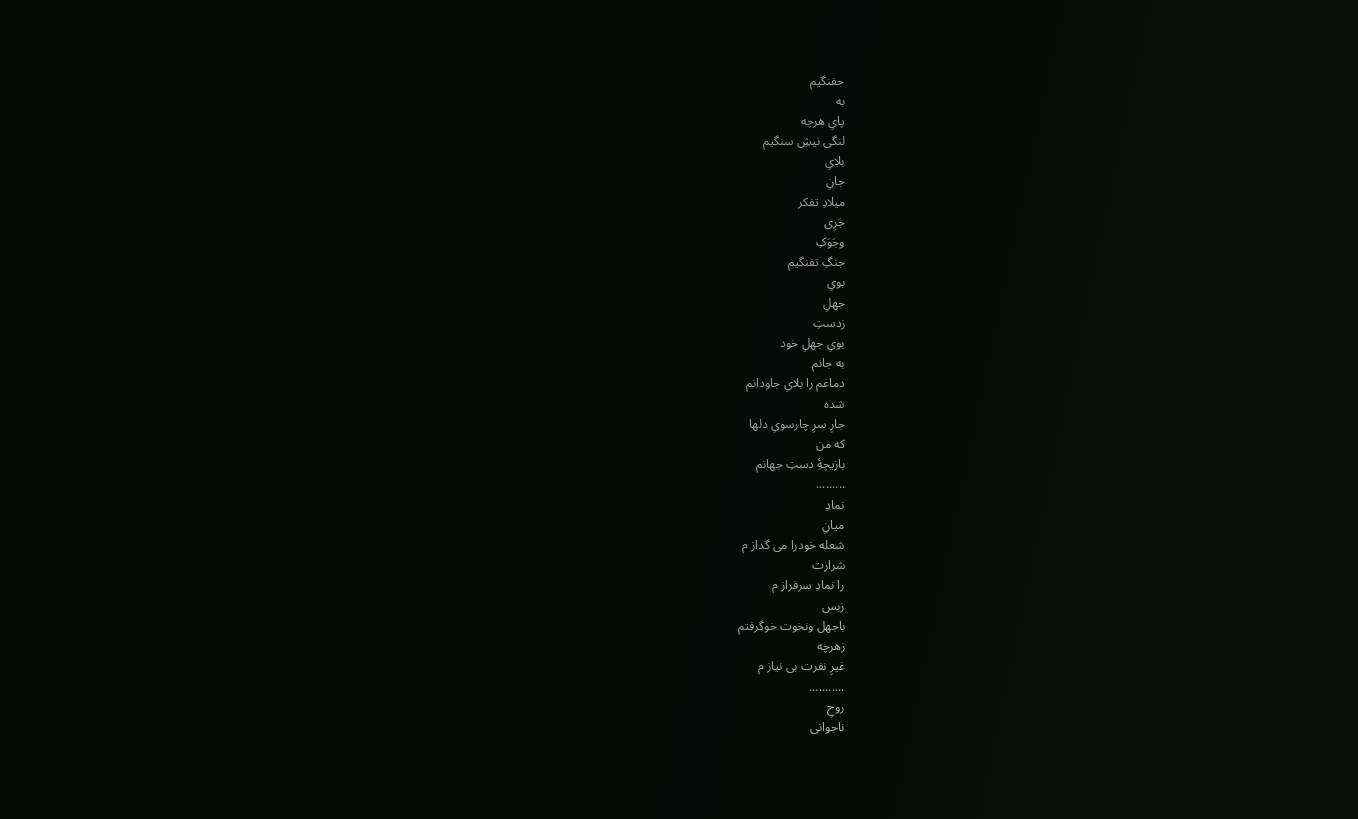جفنگیم
به
پایِ هرچه
لنگی نیشِ سنگیم
بلایِ
جانِ
میلادِ تفکر
جَرِی
وجَوَکِ
جنگِ تفنگیم
بویِ
جهلِ
زدستِ
بویِ جهلِ خود
به جانم
دماغم را بلایِ جاودانم
شده
جارِ سرِ چارسویِ دلها
که من
بازیچۀِ دستِ جهانم
.........
نمادِ
میانِ
شعله خودرا می گداز م
شرارت
را نمادِ سرفراز م
زبس
باجهل ونخوت خوگرفتم
زهرچه
غیرِ نفرت بی نیاز م
...........
روحِ
ناجوانی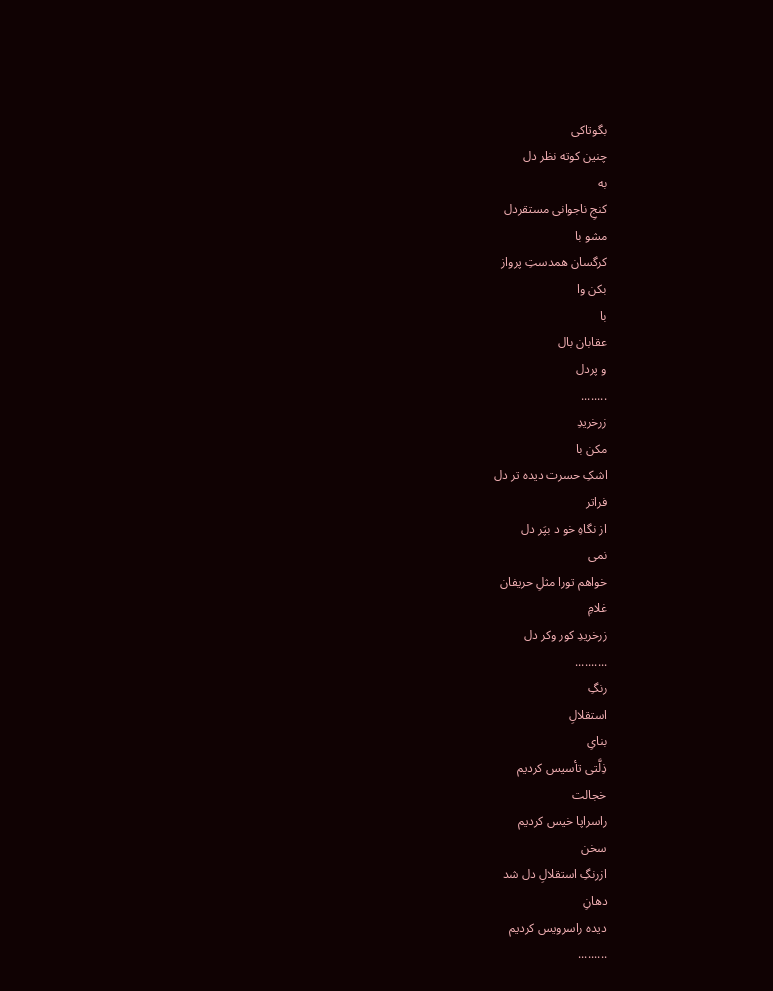بگوتاکی
چنین کوته نظر دل
به
کنجِ ناجوانی مستقردل
مشو با
کرگسان همدستِ پرواز
بکن وا
با
عقابان بال
و پردل
........
زرخریدِ
مکن با
اشکِ حسرت دیده تر دل
فراتر
از نگاهِ خو د بپَر دل
نمی
خواهم تورا مثلِ حریفان
غلامِ
زرخریدِ کور وکر دل
..........
رنگِ
استقلالِ
بنایِ
ذِلَّتی تأسیس کردیم
خجالت
راسراپا خیس کردیم
سخن
ازرنگِ استقلالِ دل شد
دهانِ
دیده راسرویس کردیم
.........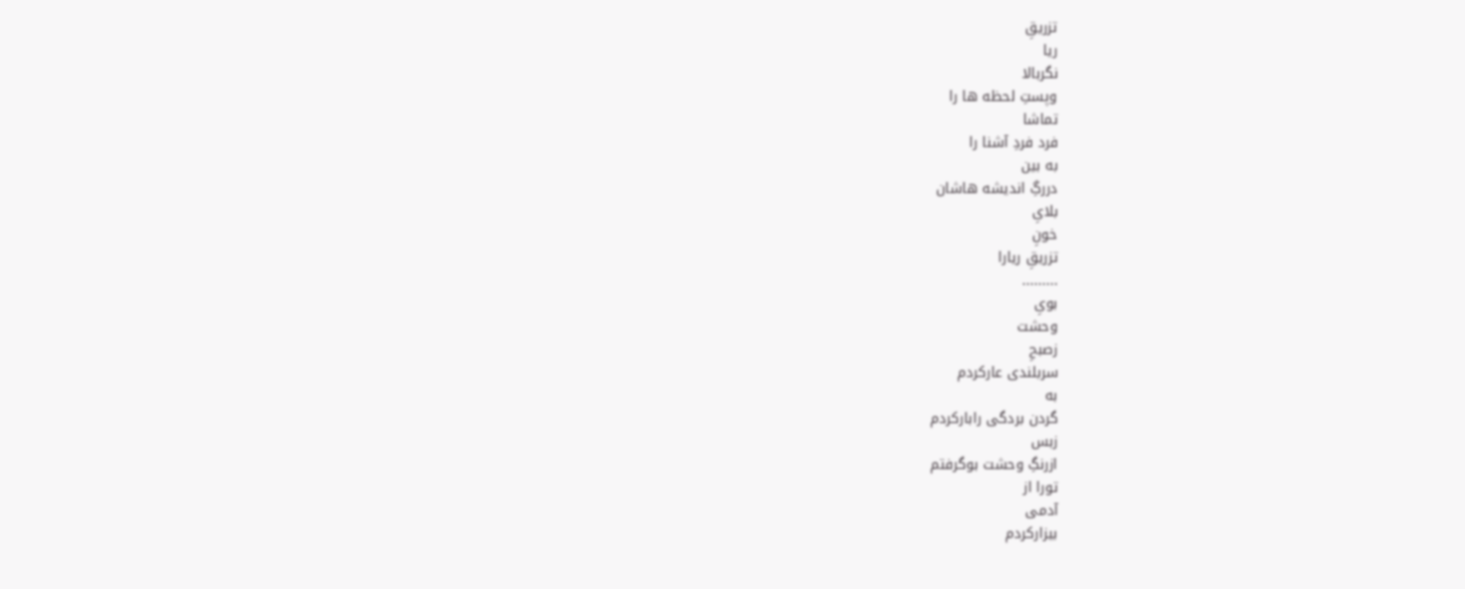تزریقِ
ریا
نگربالا
وپستِ لحظه ها را
تماشا
فرد فردِ آشنا را
به بین
دررگِ اندیشه هاشان
بلایِ
خونِ
تزریقِ ریارا
.........
بویِ
وحشت
زصبحِ
سربلندی عارکردم
به
گردن بردگی رابارکردم
زبس
ازرنگِ وحشت بوگرفتم
تورا از
آدمی
بیزارکردم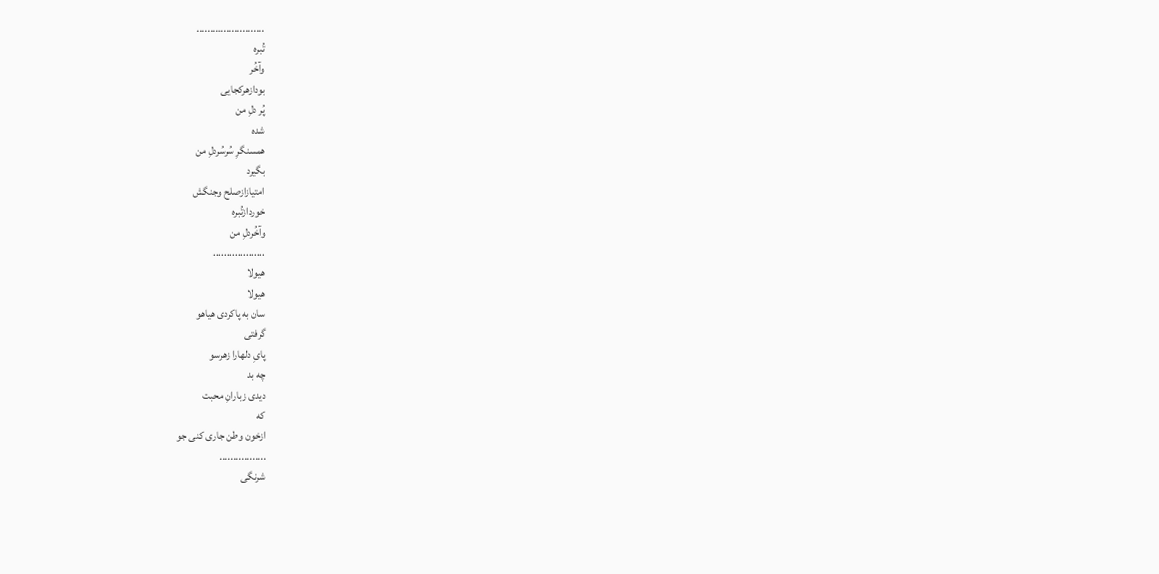...............….......
تُبره
وآخُر
بودازهرکجایی
پُر دلِ من
شده
همسنگرِ سُرسُردلِ من
بگیرد
امتیازازصلح وجنگش
خوردازتُبره
وآخُردلِ من
...................
هیولا
هیولا
سان به پاکردی هیاهو
گرفتی
پایِ دلهارا زهرسو
چه بد
دیدی زبارانِ محبت
که
ازخون وطن جاری کنی جو
.................
شرنگی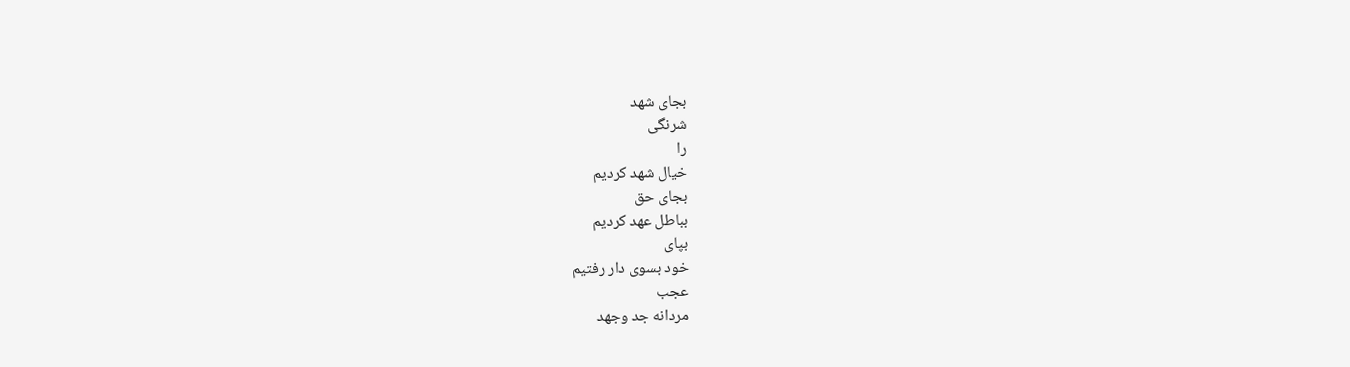بجای شهد
شرنگی
را
خیال شهد کردیم
بجای حق
بباطل عهد کردیم
بپای
خود بسوی دار رفتیم
عجب
مردانه جد وجهد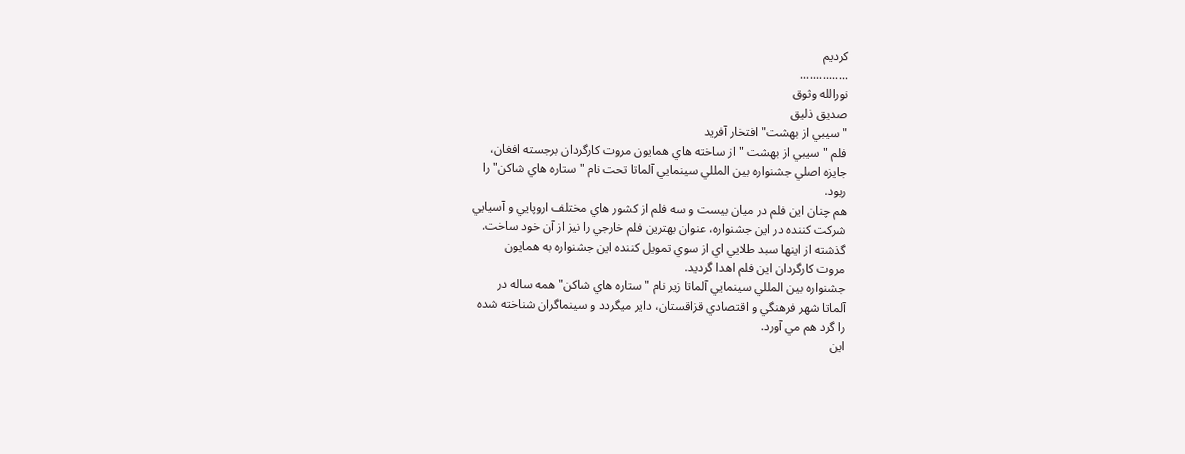کردیم
...............
نورالله وثوق
صديق ذليق
"سيبي از بهشت" افتخار آفريد
فلم " سيبي از بهشت " از ساخته هاي همايون مروت كارگردان برجسته افغان،
جايزه اصلي جشنواره بين المللي سينمايي آلماتا تحت نام "ستاره هاي شاكن" را
ربود.
هم چنان اين فلم در ميان بيست و سه فلم از كشور هاي مختلف اروپايي و آسيايي
شركت كننده در اين جشنواره، عنوان بهترين فلم خارجي را نيز از آن خود ساخت.
گذشته از اينها سبد طلايي اي از سوي تمويل كننده اين جشنواره به همايون
مروت كارگردان اين فلم اهدا گرديد.
جشنواره بين المللي سينمايي آلماتا زير نام "ستاره هاي شاكن" همه ساله در
آلماتا شهر فرهنگي و اقتصادي قزاقستان، داير ميگردد و سينماگران شناخته شده
را گرد هم مي آورد.
اين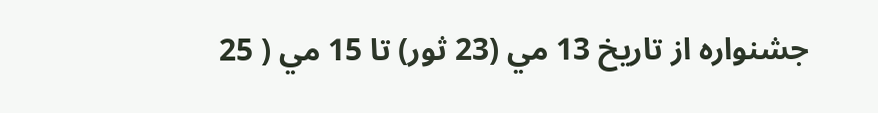جشنواره از تاريخ 13 مي (23 ثور) تا 15 مي ( 25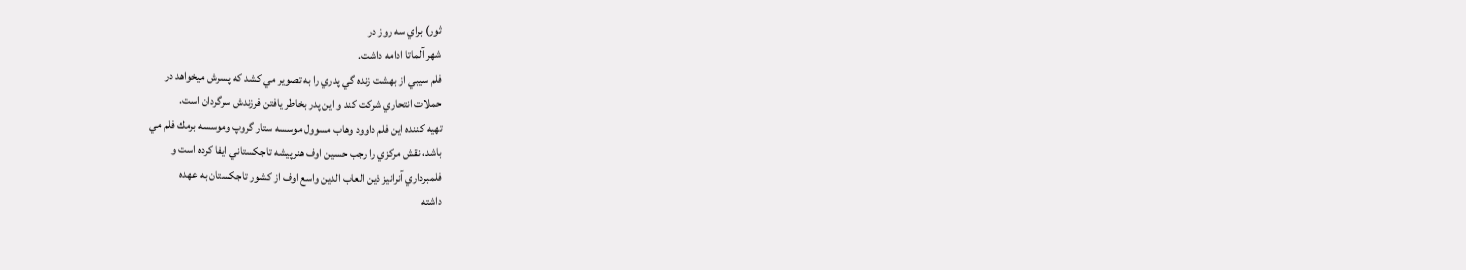ثور) براي سه روز در
شهر آلماتا ادامه داشت.
فلم سيبي از بهشت زنده گي پدري را به تصوير مي كشد كه پسرش ميخواهد در
حملات انتحاري شركت كند و اين پدر بخاطر يافتن فرزندش سرگردان است.
تهيه كننده اين فلم داوود وهاب مسوول موسسه ستار گروپ وموسسه برمك فلم مي
باشد، نقش مركزي را رجب حسين اوف هنرپيشه تاجكستاني ايفا كرده است و
فلمبرداري آنرانيز ذين العاب الدين واسع اوف از كشور تاجكستان به عهده
داشته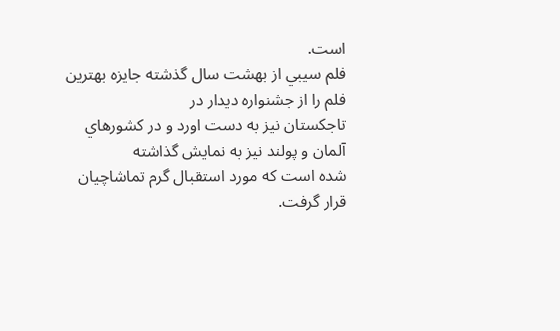است.
فلم سيبي از بهشت سال گذشته جايزه بهترين فلم را از جشنواره ديدار در
تاجكستان نيز به دست اورد و در كشورهاي آلمان و پولند نيز به نمايش گذاشته
شده است كه مورد استقبال گرم تماشاچيان قرار گرفت.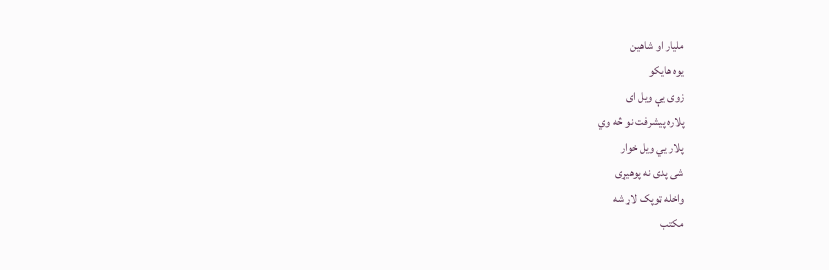ملیار او شاهین
يوه هايکو
زوی يې ويل ای
پلاره پيشرفت نو څه وي
پلار يي ويل خوار
شی پدی نه پوهيړی
واخله ټوپک لاړ شه
مکتب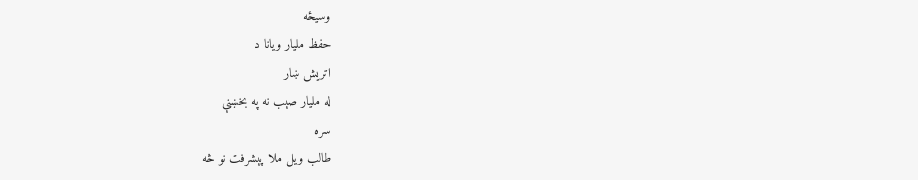وسيځه
حفظ مليار ويانا د
اتريش ښار
له مليار صېب نه په بخښنې
سره
طالب ويل ملا پېشرفت نو څه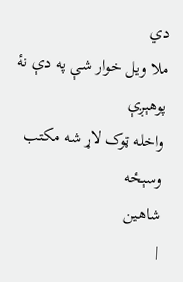دي
ملا ويل خوار شې په دې نۀ
پوهېږې
واخله ټوک لاړ شه مکتب
وسېځه
شاهين
|